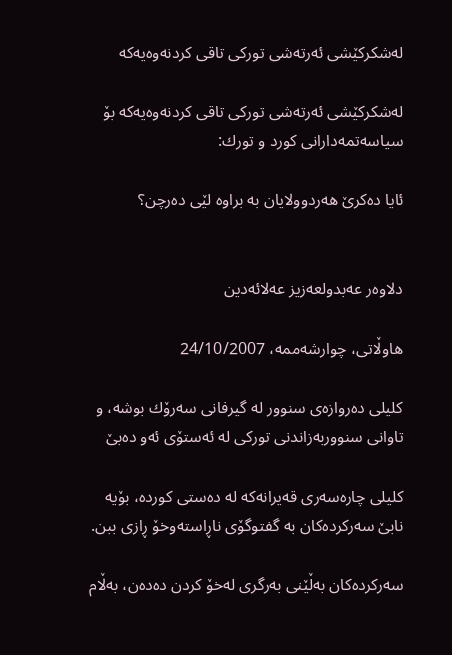له‌شكركێشی ئه‌رته‌شی توركی تاقی كردنه‌وه‌‌يه‌كه

له‌شكركێشی ئه‌رته‌شی توركی تاقی كردنه‌وه‌‌يه‌كه بۆ سياسه‌تمه‌دارانی كورد و تورك:

ئايا ده‌كرێ هه‌ردوولايان به‌ براوه‌ لێی ده‌رچن؟


دلاوه‌ر عه‌بدولعه‌زيز عه‌لائه‌دين

هاوڵاتی، چوارشه‌ممه‌، 24/10/2007

كليلی ده‌روازه‌ی سنوور له‌ گيرفانی سه‌رۆك بوشه‌، و‌‌ تاوانی سنووربه‌زاندنی توركی له‌ ئه‌ستۆی ئه‌و ده‌بێ‌

كليلی چاره‌سه‌ری قه‌يرانه‌كه‌ له‌ ده‌ستی كورده‌، بۆيه‌ نابێ سه‌ركرده‌كان به‌ گفتوگۆی ناڕاسته‌وخۆ ڕازی ببن.

سه‌ركرده‌كان به‌ڵێنی به‌رگری له‌خۆ كردن ده‌ده‌ن، به‌ڵام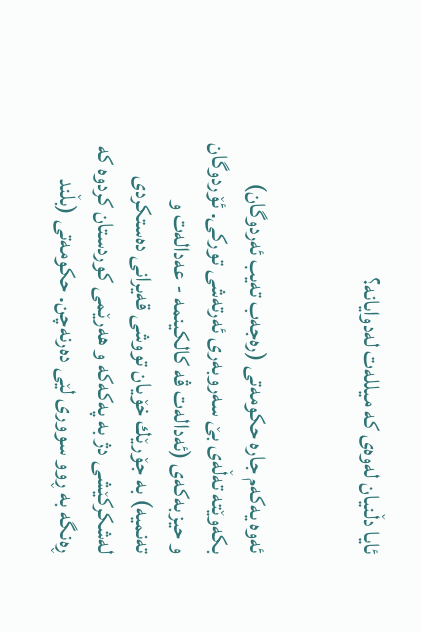ئايا دڵنيان له‌وه‌ی كه‌ ميلله‌ت له‌دوايانه‌؟


ئه‌وه‌ يه‌كه‌م جاره‌ حكومه‌تی (ره‌جه‌ب ته‌يب ئه‌ردوگان) بكه‌وێته‌ ته‌ڵه‌‌ی بێ سه‌روبه‌ری‌ ئه‌رته‌شی توركی. ئۆردوگان و حيزبه‌كه‌ی (ئه‌داله‌ت ڤه‌ كالكينمه - عه‌داله‌ت و ته‌نميه‌) به‌ جۆرێك خۆيان تووشی قه‌يرانی ده‌ستكردی له‌شكركێشی دژ به‌ په‌كه‌كه‌ و هه‌رێمی كوردستان كردوه‌ كه‌ ڕه‌نگه‌ به‌ ڕوو سووری لێی ده‌رنه‌چن. حكومه‌تی (بڵند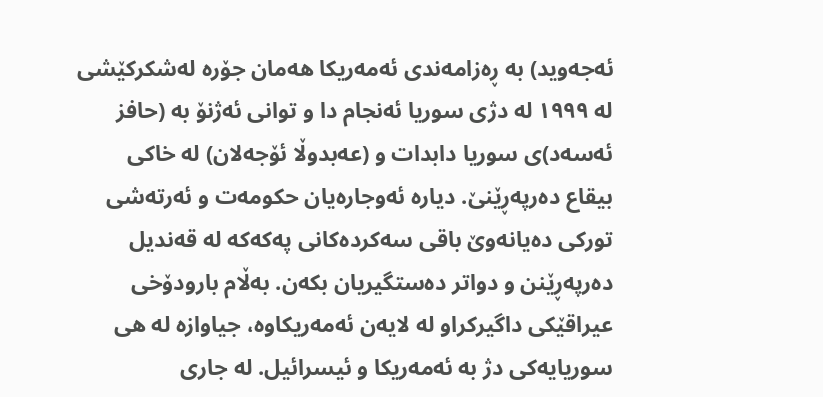ئه‌جه‌ويد) به‌ ڕه‌زامه‌ندی ئه‌مه‌ريكا هه‌مان جۆره‌‌ له‌شكركێشی له‌ ١۹۹۹ له‌ دژی سوريا ئه‌نجام دا و توانی ئه‌ژنۆ به‌ (حافز ئه‌سه‌د)ی سوريا دابدات و (عه‌بدوڵا ئۆجه‌لان) له‌ خاكی بيقاع ده‌رپه‌ڕێنێ. دياره‌ ئه‌وجاره‌يان حكومه‌ت و ئه‌رته‌شی توركی ده‌يانه‌وێ باقی سه‌كرده‌كانی په‌كه‌كه‌‌ له‌ قه‌نديل ده‌رپه‌ڕێنن و دواتر ده‌ستگيريان بكه‌ن. به‌ڵام بارودۆخی عيراقێكی داگيركراو له‌ لايه‌ن ئه‌مه‌ريكاوه‌، جياوازه‌ له‌ هی سوريایه‌كی دژ به‌ ئه‌مه‌ريكا و ئيسرائيل. له‌ جاری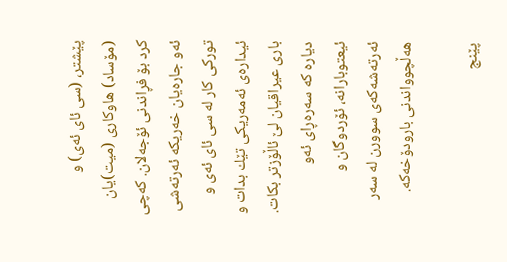پێشتر، (سی ئای ئه‌ی) و (مۆساد) هاوكاری (ميت)يان كرد بۆ فڕاندنی ئۆجه‌لان. كه‌چی ئه‌و جاره‌يان خه‌ريكه‌ ئه‌رته‌شی توركی كار له‌ سی ئای ئه‌ی و ئيداره‌ی ئه‌مه‌ريكی تێك بدات و باری عيراقيان لێ ئاڵۆزتر بكات. دياره‌ كه‌ سه‌ره‌ڕای ئه‌و ئيعتوبارانه‌، ئۆردوگان و ئه‌رته‌شه‌كه‌ی سوورن له‌ سه‌ر هه‌ڵچوواندنی بارودۆخه‌كه‌.

پێنج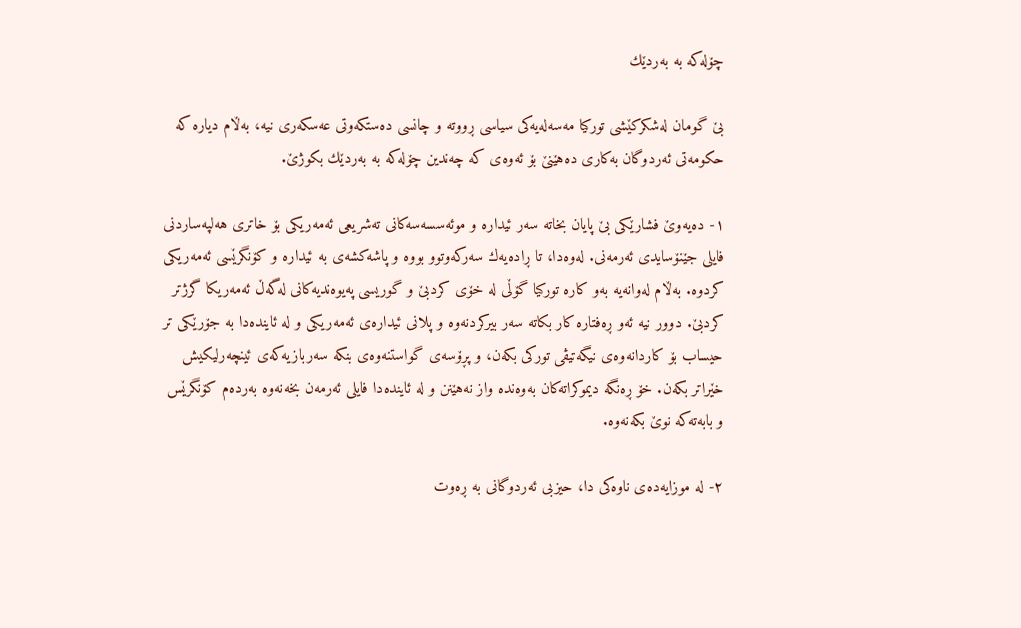چۆله‌كه‌ به‌ به‌ردێك

بێ گومان له‌شكركێشی توركيا مه‌سه‌له‌يه‌كی سياسی ڕووته و چانسی ده‌ستكه‌وتی عه‌سكه‌ری نيه‌، به‌ڵام دياره‌ كه‌ حكومه‌تی ئه‌ردوگان به‌كاری ده‌هێنێ بۆ ئه‌وه‌ی كه‌ چه‌ندين چۆله‌كه‌ به‌ به‌ردێك بكوژێ.

١- ده‌يه‌وێ فشارێكی بێ پايان بخاته‌ سه‌ر ئيداره‌ و موئه‌سسه‌سه‌كانی ته‌شريعی ئه‌مه‌ريكی بۆ خاتری هه‌لپه‌ساردنی فايلی جێنۆسايدی ئه‌رمه‌نی. له‌وه‌دا، تا ڕاده‌يه‌ك سه‌ركه‌وتوو بووه‌‌ و پاشه‌كشه‌‌ی به‌ ئيداره‌ و كۆنگرێسی ئه‌مه‌ريكی كردوه‌. به‌ڵام له‌وانه‌يه‌ به‌و كاره‌ توركيا گۆڵی له‌ خۆی كردبێ‌ و گوريسی په‌يوه‌نديه‌كانی له‌گه‌ڵ ئه‌مه‌ريكا گرژتر كردبێ. دوور نيه‌ ئه‌و ڕه‌فتاره‌ كار بكاته‌ سه‌ر بيركردنه‌وه‌ و پلانی ئيداره‌ی ئه‌مه‌ريكی و له‌ ئاينده‌دا به‌ جۆرێكی تر حيساب بۆ كاردانه‌وه‌‌‌ی نيگه‌تيڤی توركی بكه‌ن، و پڕۆسه‌ی گواستنه‌وه‌ی بنكه‌ سه‌ربازيه‌كه‌ی ئينچه‌رليكيش خێراتر بكه‌ن. خۆ ڕه‌نگه‌ ديموكراته‌كان به‌وه‌نده‌ واز نه‌هێنن و له‌ ئاينده‌دا فايلی ئه‌رمه‌ن‌ بخه‌نه‌وه‌ به‌رده‌م كۆنگرێس و بابه‌ته‌كه‌ نوێ بكه‌نه‌وه‌‌.

٢- له‌ موزايه‌ده‌ی ناوه‌كی دا، حيزبی ئه‌ردوگانی به‌ ڕه‌وت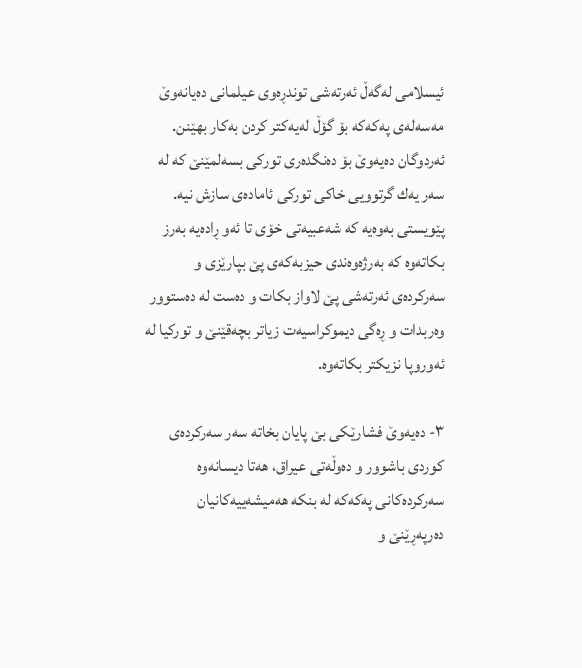ئيسلامی له‌گه‌ڵ ئه‌رته‌شی توندڕه‌وی عيلمانی ده‌يانه‌وێ مه‌سه‌له‌ی په‌كه‌كه‌ بۆ گۆڵ له‌يه‌كتر كردن به‌كار بهێنن. ئه‌ردوگان ده‌يه‌وێ بۆ ده‌نگده‌ری توركی بسه‌لمێنێ كه له‌ سه‌ر يه‌ك گرتوويی خاكی توركی ئاماده‌ی سازش نيه‌. پێويستی به‌وه‌يه‌ كه‌ شه‌عبيه‌تی خۆی تا ئه‌و ڕاده‌يه‌ به‌رز بكاته‌وه كه‌ به‌رژه‌وه‌ندی حيزبه‌كه‌ی پێ بپارێزی و سه‌ركرده‌ی ئه‌رته‌شی پێ لاواز بكات و ده‌ست له‌ ده‌ستوور وه‌ربدات و ڕه‌گی ديموكراسيه‌ت زياتر بچه‌قێنێ و توركيا له‌ ئه‌وروپا نزيكتر بكاته‌وه‌.

۳- ده‌يه‌وێ فشارێكی بێ پايان بخاته‌ سه‌ر سه‌ركرده‌ی كوردی باشوور و ده‌وڵه‌تی عيراق، هه‌تا ديسانه‌وه‌ سه‌ركرده‌كانی په‌كه‌كه له‌ بنكه‌ هه‌ميشه‌ييه‌كانيان ده‌رپه‌ڕێنێ و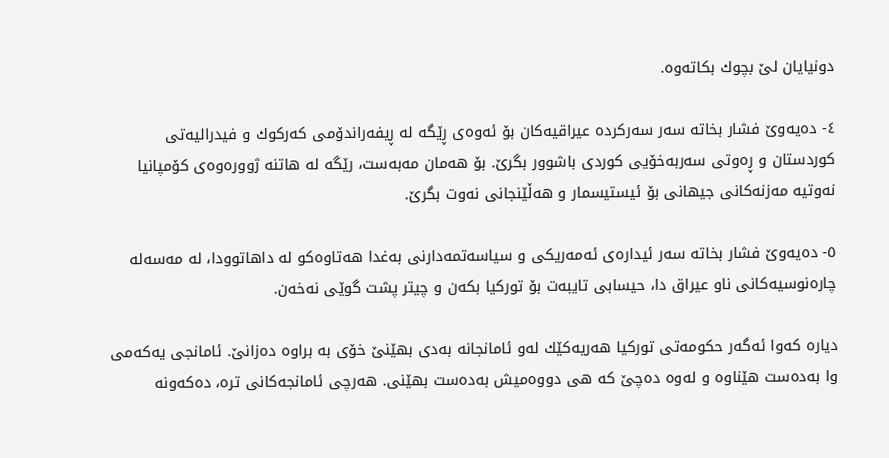دونيايان لێ بچوك بكاته‌وه‌.

٤- ده‌يه‌وێ فشار بخاته‌ سه‌ر سه‌ركرده عيراقیه‌كان بۆ ئه‌وه‌ی ڕێگه‌ له‌ ڕيفه‌راندۆمی كه‌ركوك و‌ فيدراليه‌تی كوردستان و ڕه‌وتی سه‌ربه‌خۆيی كوردی باشوور بگرێ. بۆ هه‌مان مه‌به‌ست، رێگه‌ له‌ هاتنه‌ ژووره‌وه‌ی كۆمپانيا نه‌وتيه‌ مه‌زنه‌كانی جيهانی بۆ ئيستيسمار و هه‌ڵێنجانی نه‌وت بگرێ.

٥- ده‌يه‌وێ فشار بخاته‌ سه‌ر ئيداره‌ی ئه‌مه‌ريكی و سياسه‌تمه‌دارنی به‌غدا هه‌تاوه‌كو له‌ داهاتوودا، له‌ مه‌سه‌له‌ چاره‌نوسيه‌كانی ناو عيراق دا، حيسابی تايبه‌ت بۆ توركيا بكه‌ن و چيتر پشت گوێی نه‌خه‌ن.

دياره‌ كه‌وا ئه‌گه‌ر حكومه‌تی توركيا هه‌ريه‌كێك له‌و ئامانجانه‌ به‌دی بهێنێ خۆی به‌ براوه‌ ده‌زانێ. ئامانجی يه‌كه‌می وا به‌ده‌ست هێناوه‌ و له‌وه‌ ده‌چێ كه‌ هی دووه‌ميش به‌ده‌ست بهێنی. هه‌رچی ئامانجه‌كانی تره‌، ده‌كه‌ونه‌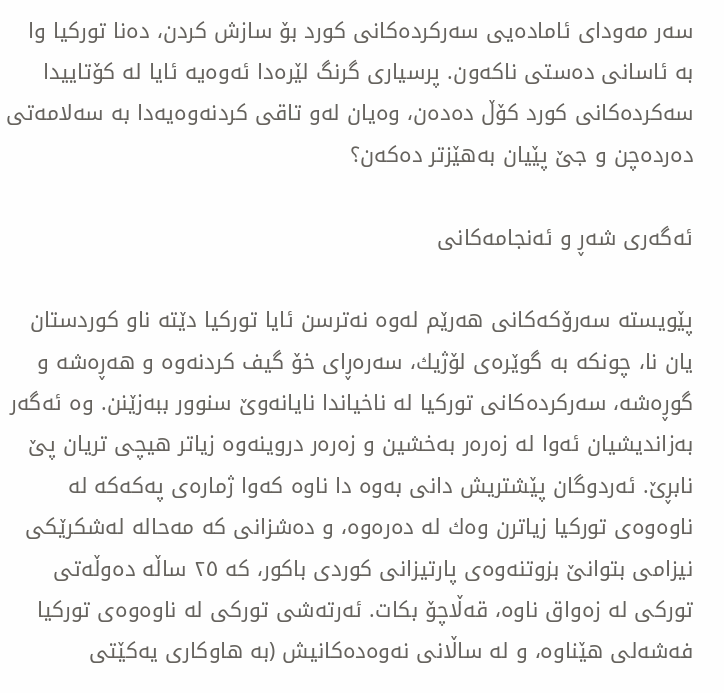سه‌ر مه‌ودای ئاماده‌يی سه‌ركرده‌كانی كورد بۆ سازش كردن، ده‌نا توركيا وا به‌ ئاسانی ده‌ستی ناكه‌ون. پرسياری گرنگ لێره‌دا ئه‌وه‌يه‌ ئايا له‌ كۆتاييدا سه‌كرده‌كانی كورد كۆڵ ده‌ده‌ن، وه‌يان له‌و تاقی كردنه‌وه‌يه‌دا به‌ سه‌لامه‌تی ده‌رده‌چن و جێ پێيان به‌هێزتر ده‌كه‌ن؟

ئه‌گه‌ری شه‌ڕ و ئه‌نجامه‌كانی

پێويسته‌ سه‌رۆكه‌كانی هه‌رێم له‌وه‌ نه‌ترسن ئايا توركيا دێته‌ ناو كوردستان يان نا، چونكه به‌ گوێره‌ی لۆژيك،‌ سه‌ره‌ڕای خۆ گيف كردنه‌وه‌ و هه‌ڕه‌شه‌ و گوڕه‌شه‌، سه‌ركرده‌كانی توركيا له‌ ناخياندا نايانه‌وێ سنوور ببه‌زێنن. وه‌ ئه‌گه‌ر به‌زانديشیان ئه‌وا له‌ زه‌ره‌ر به‌خشين و زه‌ره‌ر دروينه‌وه‌ زياتر هيچی تريان پێ نابڕێ. ئه‌ردوگان پێشتريش دانی به‌وه‌ دا ناوه‌ كه‌وا ژماره‌ی په‌كه‌كه‌ له‌ ناوه‌وه‌ی توركيا زياترن وه‌ك له‌ ده‌ره‌وه، و ده‌شزانی كه‌ مه‌حاله‌ له‌شكرێكی نيزامی بتوانێ بزوتنه‌وه‌‌ی پارتيزانی كوردی باكور، كه‌ ٢٥ ساڵه‌ ده‌وڵه‌تی توركی له‌ زه‌واق ناوه‌، قه‌‌ڵاچۆ بكات. ئه‌رته‌شی توركی له‌ ناوه‌وه‌ی توركيا فه‌شه‌لی هێناوه‌، و له‌ ساڵانی نه‌وه‌ده‌كانيش (به‌ هاوكاری يه‌كێتی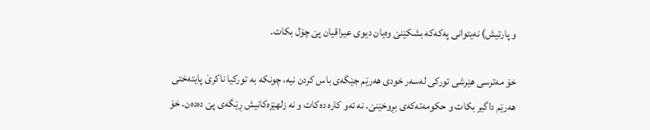و پارتيش) نه‌يتوانی په‌كه‌كه‌ بشكێنێ وه‌يان ديوی عيراقيان پێ چۆل بكات.

خۆ مه‌ترسی هێرشی توركی له‌سه‌ر خودی هه‌رێم جێگه‌ی باس كردن نيه‌، چونكه‌ به‌ توركيا ناكرێ پايته‌ختی هه‌رێم داگير بكات و حكومه‌ته‌‌كه‌ی بڕوخێنێ. نه‌ ئه‌و كاره‌ ده‌كات و نه‌ زلهێزه‌كانيش ڕێگه‌ی پێ ده‌ده‌ن. خۆ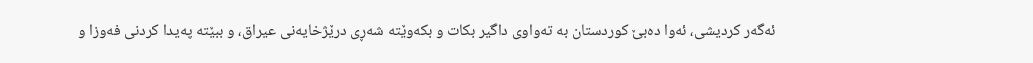ئه‌گه‌ر كرديشی، ئه‌وا ده‌بێ كوردستان به‌ ته‌واوی داگير بكات و بكه‌وێته‌ شه‌ڕی درێژخايه‌نی عيراق، و ببێته‌ په‌يدا كردنی فه‌وزا و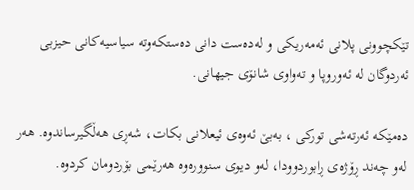تێكچوونی پلانی ئه‌مه‌ريكی و له‌ده‌ست دانی ده‌ستكه‌وته‌ سياسيه‌كانی حيزبی ئه‌ردوگان له‌ ئه‌وروپا و ته‌واوی شانۆی جيهانی.

ده‌مێكه‌ ئه‌رته‌شی توركی ، به‌بێ ئه‌وه‌ی ئيعلانی بكات، شه‌ڕی هه‌ڵگيرساندوه‌. هه‌ر له‌و چه‌ند ڕۆژه‌ی ڕابوردوودا، له‌و ديوی سنووره‌وه‌ هه‌رێمی بۆردومان كردوه‌.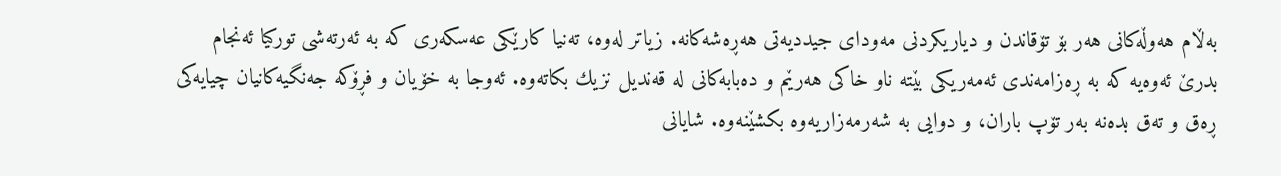به‌ڵام هه‌وڵه‌كانی هه‌ر بۆ تۆقاندن و دياريكردنی مه‌ودای جيدديه‌تی هه‌ڕه‌شه‌كانه‌. زياتر له‌وه‌، ته‌نيا كارێكی عه‌سكه‌ری كه‌ به‌ ئه‌رته‌شی توركيا ئه‌نجام بدرێ ئه‌وه‌يه‌ كه‌ به‌ ڕه‌زامه‌ندی ئه‌مه‌ريكی بێته‌ ناو خاكی هه‌رێم و ده‌بابه‌كانی له‌ قه‌نديل نزيك بكاته‌وه. ئه‌وجا به‌ خۆيان و فڕۆكه‌ جه‌نگيه‌كانيان چيايه‌كی ڕه‌ق و ته‌ق بده‌نه‌‌ به‌ر تۆپ باران، و دوايی به‌ شه‌رمه‌زاريه‌وه‌ بكشێنه‌وه‌. شايانی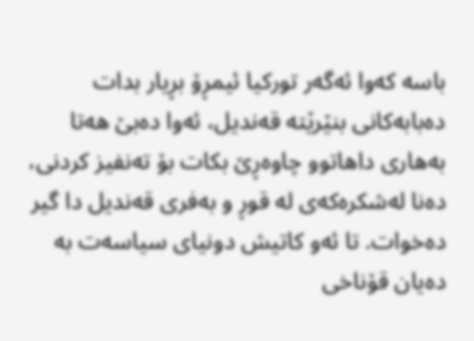باسه‌ كه‌وا ئه‌گه‌ر توركيا ئيمڕۆ بڕيار بدات ده‌بابه‌كانی بنێرێته‌ قه‌نديل، ئه‌وا ده‌بێ هه‌تا به‌هاری داهاتوو چاوه‌ڕێ بكات بۆ ته‌نفيز كردنی، ده‌نا له‌شكره‌كه‌ی له‌ قوڕ و به‌فری قه‌نديل دا گير ده‌خوات. تا ئه‌و كاتيش دونيای سياسه‌ت به‌ ده‌يان قۆناخی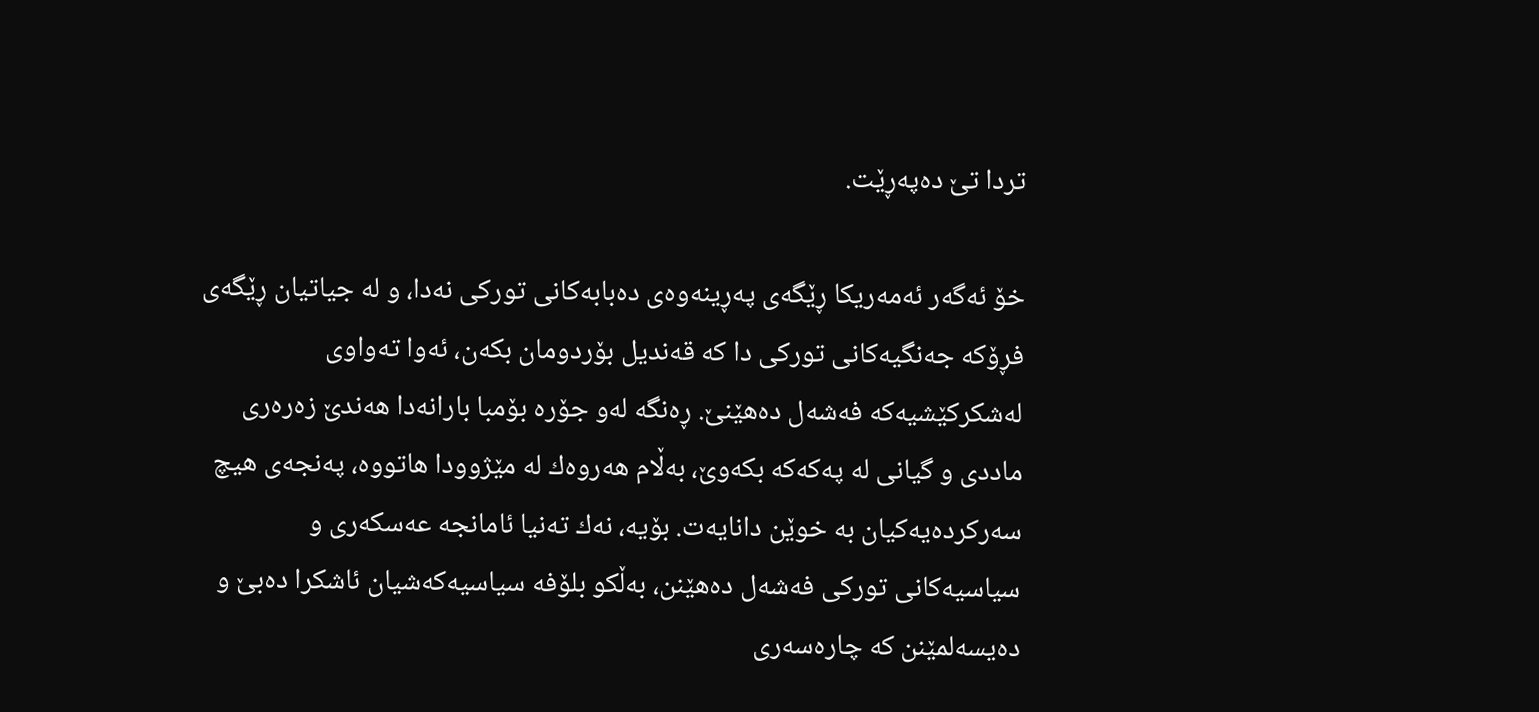تردا تێ ده‌په‌ڕێت.

خۆ ئه‌گه‌ر ئه‌مه‌ريكا ڕێگه‌ی په‌ڕينه‌وه‌ی ده‌بابه‌كانی توركی نه‌دا، و له‌ جياتيان ڕێگه‌ی فڕۆكه‌ جه‌نگيه‌كانی توركی دا كه‌ قه‌نديل بۆردومان بكه‌ن، ئه‌وا ته‌واوی له‌شكركێشيه‌كه‌ فه‌شه‌ل ده‌هێنێ. ڕه‌نگه‌ له‌و جۆره‌ بۆمبا بارانه‌‌دا‌ هه‌ندێ زه‌ره‌ری ماددی و گيانی له‌ په‌كه‌كه‌ بكه‌وێ، به‌ڵام هه‌روه‌ك له‌ مێژوودا هاتووه‌، په‌نجه‌ی هيچ سه‌ركرده‌يه‌كيان به‌ خوێن دانايه‌ت. بۆيه‌، نه‌ك ته‌نيا ئامانجه‌ عه‌سكه‌ری و سياسيه‌كانی توركی فه‌شه‌ل ده‌هێنن، به‌ڵكو بلۆفه‌ سياسيه‌كه‌شيان ئاشكرا ده‌بێ و ده‌يسه‌لمێنن كه‌ چاره‌سه‌ری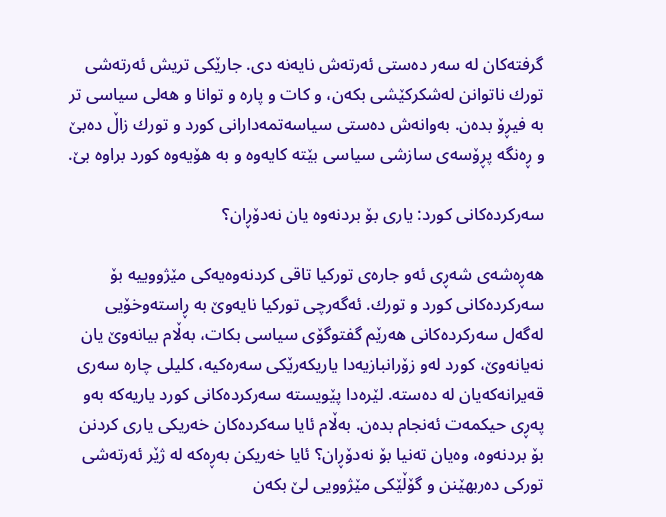گرفته‌كان له‌ سه‌ر ده‌ستی ئه‌رته‌ش نايه‌نه‌ دی. جارێكی تريش ئه‌رته‌شی تورك ناتوانن له‌شكركێشی بكه‌ن، و كات و پاره‌ و توانا و هه‌لی سياسی تر به‌ فيڕۆ بده‌‌ن. به‌وانه‌ش ده‌ستی سياسه‌تمه‌دارانی كورد و تورك زاڵ ده‌بێ و ڕه‌نگه‌ پڕۆسه‌ی سازشی سياسی بێته‌ كايه‌وه‌ و به‌ هۆيه‌وه‌ كورد براوه‌ ‌بێ.

سه‌ركرده‌كانی كورد: ياری بۆ بردنه‌وه‌ يان نه‌دۆڕان؟

هه‌ڕه‌شه‌ی شه‌ڕی ئه‌و جاره‌ی توركيا تاقی كردنه‌وه‌يه‌كی مێژووييه‌ بۆ سه‌ركرده‌كانی كورد و تورك‌. ئه‌گه‌رچی توركيا نايه‌وێ به‌ ڕاسته‌وخۆيی له‌گه‌ل سه‌ركرده‌‌كانی هه‌رێم گفتوگۆی سياسی بكات، به‌ڵام بيانه‌وێ يان نه‌يانه‌وێ، كورد له‌و زۆرانبازيه‌دا‌ ياريكه‌رێكی سه‌ره‌كيه‌، كليلی چاره‌ سه‌ری قه‌يرانه‌كه‌يان له‌ ده‌سته‌. لێره‌دا پێويسته‌ سه‌ركرده‌كانی كورد ياريه‌كه‌ به‌و په‌ڕی حيكمه‌ت ئه‌نجام بده‌ن. به‌ڵام ئايا سه‌كرده‌كان خه‌ريكی ياری كردنن بۆ بردنه‌وه، وه‌يان ته‌نيا بۆ نه‌دۆڕان؟ ئايا خه‌ريكن به‌ڕه‌كه‌ له‌ ژێر ئه‌رته‌شی توركی ده‌ربهێنن و گۆڵێكی مێژوويی لێ بكه‌ن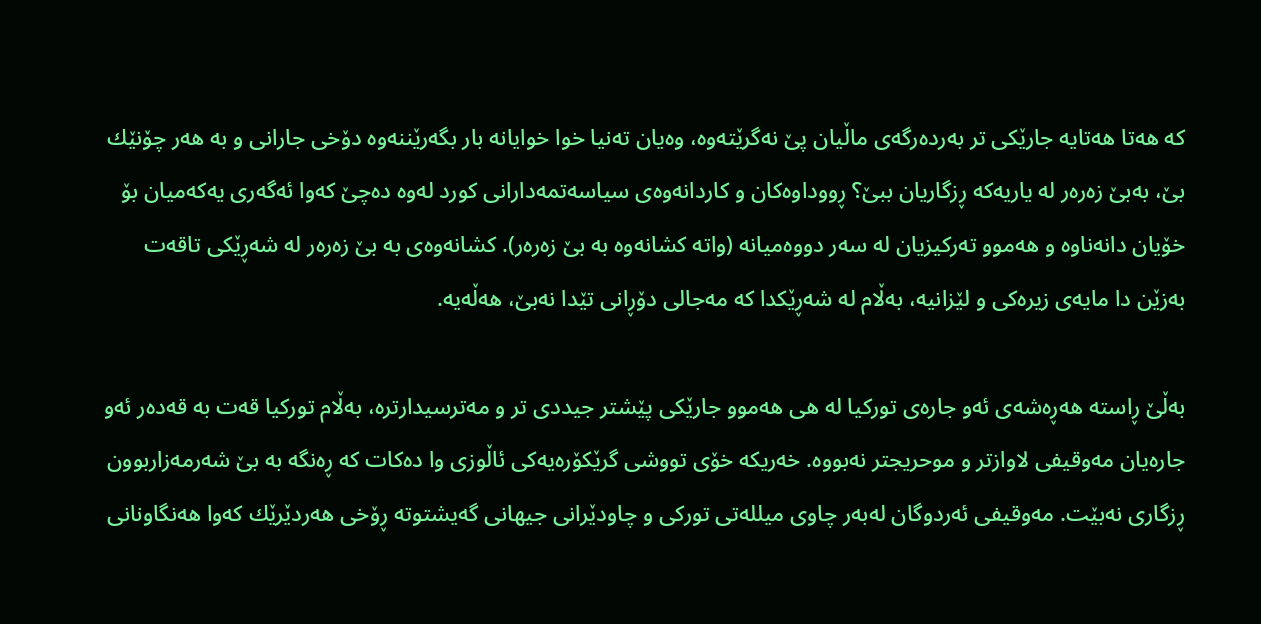كه‌ هه‌تا هه‌تايه‌ جارێكی تر به‌رده‌رگه‌ی ماڵيان پێ نه‌گرێته‌وه‌، وه‌يان ته‌نيا خوا خوايانه‌ بار بگه‌‌رێننه‌وه‌ دۆخی جارانی و به‌ هه‌ر چۆنێك بێ، به‌بێ زه‌ره‌ر له‌ ياريه‌كه‌ ڕزگاريان ببێ؟ ڕووداوه‌كان و كاردانه‌وه‌ی سياسه‌تمه‌دارانی كورد له‌وه‌ ده‌چێ كه‌وا ئه‌گه‌ری يه‌كه‌ميان بۆ خۆيان دانه‌ناوه‌ و هه‌موو ته‌ركيزيان له‌ سه‌ر دووه‌ميانه‌ (واته‌ كشانه‌وه‌ به‌ بێ زه‌ره‌ر). كشانه‌وه‌ی به‌ بێ زه‌ره‌ر له‌ شه‌ڕێكی تاقه‌ت به‌زێن دا مايه‌ی زيره‌كی و لێزانيه‌، به‌ڵام له‌ شه‌ڕێكدا كه‌ مه‌جالی دۆڕانی تێدا نه‌بێ،‌‌ هه‌ڵه‌يه‌.

به‌‌ڵێ ڕاسته‌ هه‌ڕه‌شه‌ی ئه‌و جاره‌ی توركيا له‌ هی هه‌موو جارێكی پێشتر جيددی تر و مه‌ترسیدارتره‌، به‌ڵام توركيا قه‌ت به‌ قه‌ده‌ر ئه‌و جاره‌يان مه‌وقيفی لاوازتر و موحريجتر نه‌بووه‌. خه‌ريكه‌ خۆی تووشی گرێكۆره‌يه‌كی ئاڵوزی وا ده‌كات كه‌ ڕه‌نگه‌ به‌ بێ شه‌رمه‌زاربوون ڕزگاری نه‌بێت. مه‌وقيفی ئه‌ردوگان له‌به‌ر چاوی ميلله‌تی توركی و چاودێرانی جيهانی گه‌يشتوته‌ ڕۆخی هه‌ردێرێك كه‌وا هه‌نگاونانی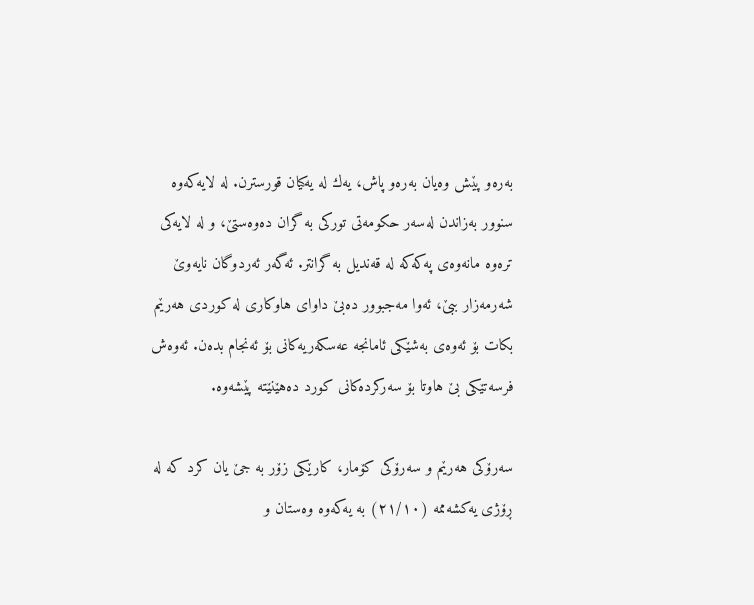به‌ره‌و پێش وه‌يان به‌ره‌و پاش، يه‌ك له‌ يه‌كيان قورسترن. له‌ لايه‌كه‌وه‌ سنوور به‌زاندن له‌سه‌ر حكومه‌تی توركی به‌ گران ده‌وه‌ستێ، و له‌ لايه‌كی تره‌وه‌ مانه‌وه‌ی په‌كه‌كه‌ له‌ قه‌نديل به‌ گرانتر. ئه‌گه‌ر ئه‌ردوگان نايه‌وێ شه‌رمه‌زار ببێ، ئه‌وا مه‌جبوور ده‌بێ داوای هاوكاری له‌ كوردی هه‌رێم بكات بۆ ئه‌وه‌ی به‌شێكی ئامانجه‌ عه‌سكه‌ريه‌كانی بۆ ئه‌نجام بده‌ن. ئه‌وه‌ش فرسه‌تێكی بێ هاوتا بۆ سه‌ركرده‌كانی كورد ده‌هێنێته‌ پێشه‌وه‌.

سه‌رۆكی هه‌رێم و سه‌رۆكی كۆمار، كارێكی زۆر به‌ جێ يان كرد كه‌ له‌ ڕۆژی يه‌كشه‌ممه‌ (٢١/١٠) به‌ يه‌كه‌وه‌ وه‌ستان و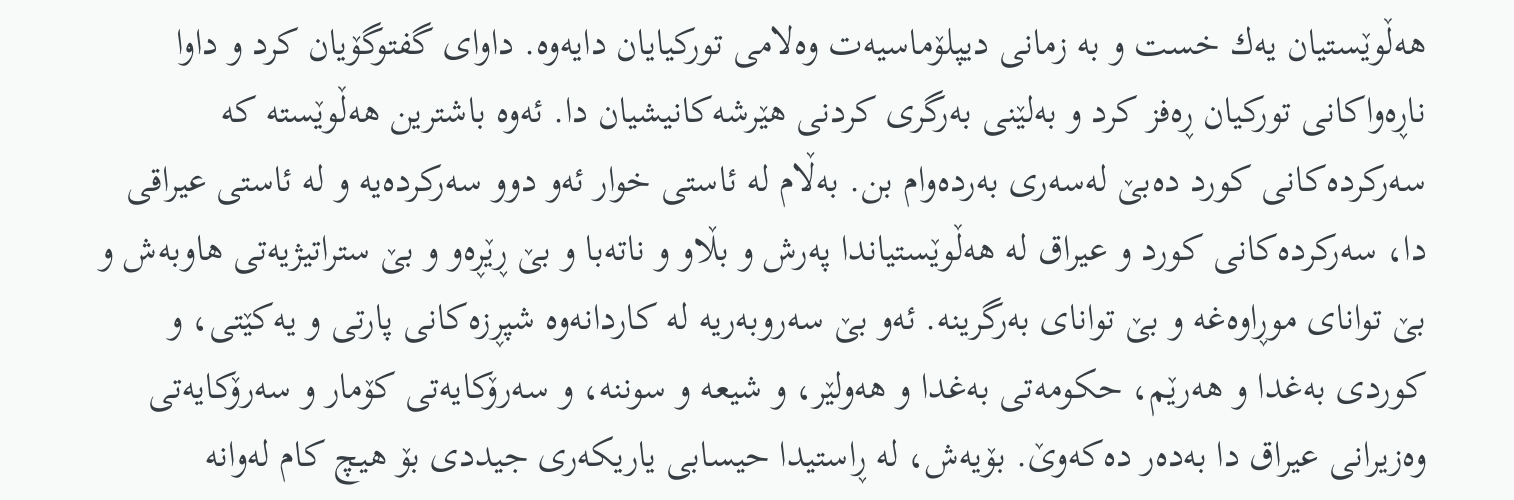هه‌ڵوێستيان يه‌ك خست و به‌ زمانی ديپلۆماسيه‌ت وه‌لامی توركيايان دايه‌وه‌. داوای گفتوگۆيان كرد و داوا ناڕه‌واكانی توركيان ڕه‌فز كرد و به‌لێنی به‌رگری كردنی هێرشه‌كانيشيان دا. ئه‌وه‌ باشترين هه‌ڵوێسته‌ كه‌ سه‌ركرده‌كانی كورد ده‌بێ له‌سه‌ری به‌رده‌وام بن. به‌ڵام له‌ ئاستی خوار ئه‌و دوو سه‌ركرده‌يه‌ و له‌ ئاستی عيراقی دا، سه‌ركرده‌كانی كورد و عيراق له‌ هه‌ڵوێستياندا په‌رش و بڵاو و ناته‌با و بێ ڕێڕه‌و و بێ ستراتيژيه‌تی هاوبه‌ش و بێ توانای موڕاوه‌غه‌ و بێ توانای به‌رگرينه‌. ئه‌و بێ سه‌روبه‌ريه‌ له‌ كاردانه‌وه‌ شپڕزه‌كانی پارتی و يه‌كێتی، و كوردی به‌غدا و هه‌رێم، حكومه‌تی به‌غدا و هه‌ولێر، و شيعه‌ و سوننه‌، و سه‌رۆكايه‌تی كۆمار و سه‌رۆكايه‌تی‌ وه‌زيرانی عيراق دا به‌ده‌ر ده‌كه‌وێ. بۆيه‌ش، له‌ ڕاستيدا حيسابی ياريكه‌ری جيددی بۆ هيچ كام له‌وانه‌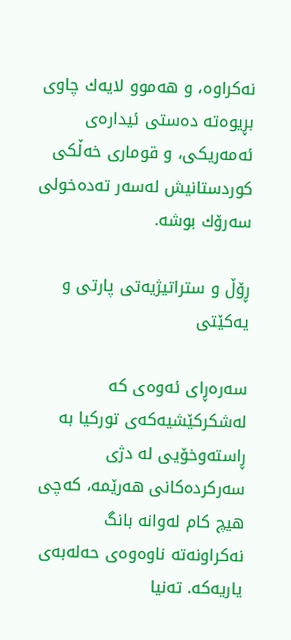نه‌كراوه‌، و هه‌موو لايه‌ك چاوی بڕيوه‌ته‌‌ ده‌ستی ئيداره‌ی ئه‌مه‌ريكی،‌ و قوماری خه‌ڵكی كوردستانيش له‌سه‌ر ته‌ده‌خولی سه‌رۆك بوشه‌.

ڕۆڵ و ستراتيژيه‌تی پارتی و يه‌كێتی

سه‌ره‌ڕای ئه‌وه‌ی كه‌ له‌شكركێشيه‌كه‌ی توركيا به‌ ڕاسته‌وخۆيی له‌ دژی سه‌ركرده‌كانی هه‌رێمه‌، كه‌چی هيچ كام له‌وانه‌ بانگ نه‌كراونه‌ته‌ ناوه‌وه‌ی حه‌له‌به‌ی ياریه‌كه‌. ته‌نيا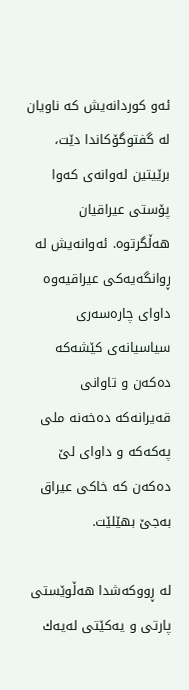ئه‌و كوردانه‌يش كه‌ ناويان له‌ گفتوگۆكاندا دێت، برێيتين له‌وانه‌ی كه‌وا پۆستی عيراقيان هه‌ڵگرتوه. ئه‌وانه‌يش له‌ ڕوانگه‌يه‌كی عيراقيه‌وه‌ داوای چاره‌سه‌ری سياسيانه‌ی كێشه‌كه‌ ده‌كه‌ن و تاوانی قه‌يرانه‌كه‌ ده‌خه‌نه‌ ملی په‌كه‌كه‌ و داوای لێ‌ ده‌كه‌ن كه‌ خاكی عيراق به‌جێ بهێلێت.

له‌ ڕووكه‌شدا هه‌ڵوێستی پارتی و يه‌كێتی له‌يه‌ك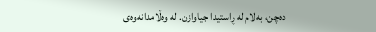ده‌چن، به‌لام له‌ ڕاستيدا جياوازن. له‌ وه‌ڵامدانه‌وه‌ی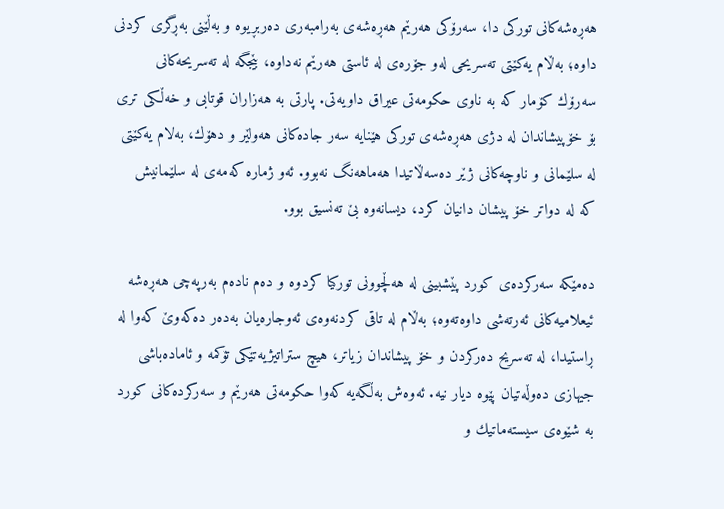هه‌ڕه‌شه‌كانی توركی دا، سه‌رۆكی هه‌رێم هه‌ڕه‌شه‌ی به‌رامبه‌ری ده‌ربڕيوه‌ و به‌ڵێنی به‌ڕگری كردنی داوه؛ به‌ڵام يه‌كێتی ته‌سريحی له‌و جۆره‌ی له‌ ئاستی هه‌رێم نه‌داوه‌، بێجگه‌ له‌ ته‌سريحه‌كانی سه‌رۆك كۆمار كه‌ به‌ ناوی حكومه‌تی عيراق داويه‌تی. پارتی به‌ هه‌زاران قوتابی و خه‌ڵكی تری بۆ خۆپيشاندان له‌ دژی هه‌ڕه‌شه‌ی توركی هێنايه‌ سه‌ر جاده‌كانی هه‌ولێر و دهۆك، به‌لام يه‌كێتی له‌ سلێمانی و ناوچه‌كانی ژێر ده‌سه‌ڵاتيدا هه‌ماهه‌نگ نه‌بوو. ئه‌و ژماره‌ كه‌مه‌ی له‌ سلێمانيش كه‌ له‌ دواتر‌ خۆ پيشان دانيان كرد، ديسانه‌وه‌ بێ ته‌نسيق ‌بوو.

ده‌مێكه‌ سه‌ركرده‌ی كورد پێشبينی له‌ هه‌ڵچوونی توركيا كردوه‌ و ده‌م ناده‌م به‌رپه‌چی هه‌ڕه‌شه‌ ئيعلاميه‌كانی ئه‌رته‌شی داوه‌ته‌وه‌؛ به‌ڵام له‌ تاقی كردنه‌وه‌ی ئه‌وجاره‌يان به‌ده‌ر ده‌كه‌وێ كه‌وا له‌ ڕاستيدا، له‌ ته‌سريح ده‌ركردن و خۆ پيشاندان زياتر، هيچ ستراتيژيه‌تێكی تۆكمه‌ و ئاماده‌باشی جيهازی ده‌وڵه‌تيان پێوه‌ ديار نيه‌. ئه‌وه‌ش به‌ڵگه‌يه‌ كه‌وا حكومه‌تی هه‌رێم و سه‌ركرده‌كانی كورد به‌ شێوه‌ی سيسته‌ماتيك و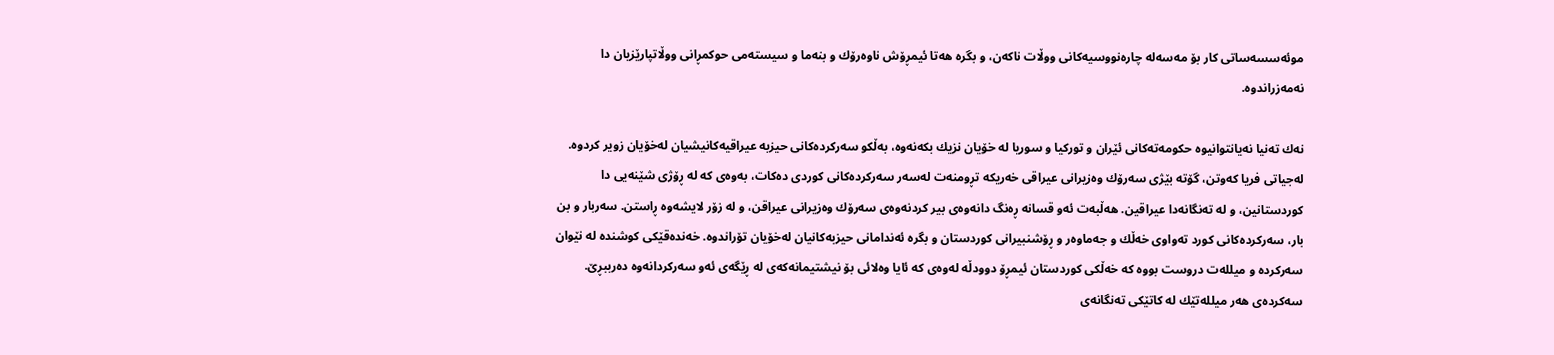موئه‌سسه‌ساتی‌ كار بۆ مه‌سه‌له‌ چاره‌نووسيه‌كانی ووڵات ناكه‌ن، و بگره‌ هه‌تا ئيمڕۆش ناوه‌رۆك و بنه‌ما و سيسته‌می حوكمڕانی ووڵاتپارێزیان دا نه‌مه‌زراندوه‌.

نه‌ك ته‌نيا نه‌يانتوانيوه‌ حكومه‌ته‌كانی ئێران و توركيا و سوريا له‌ خۆيان نزيك بكه‌نه‌وه‌، به‌ڵكو سه‌ركرده‌كانی حيزبه‌ عيراقيه‌كانيشيان له‌خۆيان زوير كردوه‌. له‌جياتی فريا كه‌وتن، گۆته‌ بێژی سه‌رۆك وه‌زيرانی عيراقی خه‌ريكه‌ تڕومنه‌ت له‌سه‌ر سه‌ركرده‌كانی كوردی ده‌كات، به‌وه‌ی كه‌ له‌ ڕۆژی شێنه‌يی دا كوردستانين، و له‌ ته‌نگانه‌دا عيراقين. هه‌ڵبه‌ت ئه‌و قسانه‌ ڕه‌نگ دانه‌وه‌ی بير كردنه‌وه‌ی سه‌رۆك وه‌زيرانی عيراقن‌، و له‌ زۆر لايشه‌وه‌ ڕاستن. سه‌ربار و بن بار، سه‌ركرده‌كانی كورد ته‌واوی خه‌ڵك و جه‌ماوه‌ر و ڕۆشنبيرانی كوردستان و بگره‌ ئه‌ندامانی حيزبه‌كانيان له‌خۆيان تۆراندوه‌. خه‌نده‌قێكی كوشنده‌ له‌ نێوان سه‌ركرده‌ و ميلله‌ت دروست بووه‌ كه‌ خه‌ڵكی كوردستان ئيمڕۆ دوودڵه‌ له‌وه‌ی كه‌ ئايا وه‌لائی بۆ نيشتيمانه‌كه‌ی له‌ ڕێگه‌ی ئه‌و سه‌ركردانه‌وه‌ ده‌رببڕێ. سه‌كرده‌‌ی هه‌ر ميلله‌تێك له‌ كاتێكی ته‌نگانه‌ی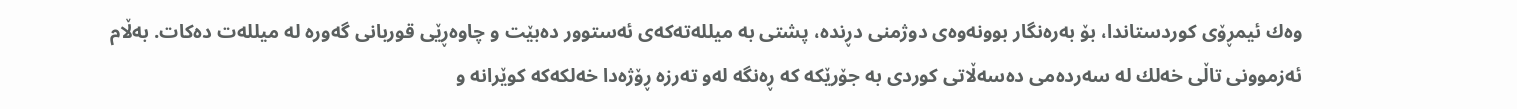وه‌ك ئيمڕۆی كوردستاندا، بۆ به‌ره‌نگار بوونه‌وه‌ی دوژمنی دڕنده‌، پشتی به‌ ميلله‌ته‌كه‌ی ئه‌ستوور ده‌بێت و چاوه‌ڕێی قوربانی گه‌وره‌ له‌ ميلله‌ت ده‌كات. به‌ڵام ئه‌زموونی تاڵی خه‌لك له سه‌رده‌می ده‌سه‌ڵاتی كوردی به‌ جۆرێكه‌ كه‌ ڕه‌نگه‌ له‌و ته‌رزه‌ ڕۆژه‌دا خه‌لكه‌كه‌ كوێرانه‌ و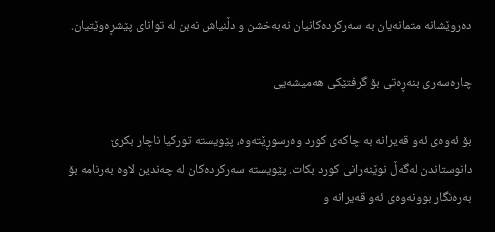ده‌روێشانه‌‌ متمانه‌يان به‌ سه‌ركرده‌كانيان نه‌به‌خشن و دڵنياش نه‌بن له‌ توانای پێشڕه‌وێتيان.

چاره‌سه‌ری بنه‌ڕه‌تی بۆ گرفتێكی هه‌ميشه‌يی

بۆ ئه‌وه‌ی ئه‌و قه‌يرانه‌ به‌ چاكه‌ی كورد وه‌رسوڕێته‌وه‌، پێويسته‌ توركيا ناچار بكرێ دانوستاندن له‌گه‌ڵ نوێنه‌رانی كورد بكات. پێويسته‌ سه‌ركرده‌كان له‌ چه‌ندين لاوه‌ به‌رنامه‌ بۆ به‌ره‌نگار بوونه‌وه‌ی ئه‌و قه‌يرانه و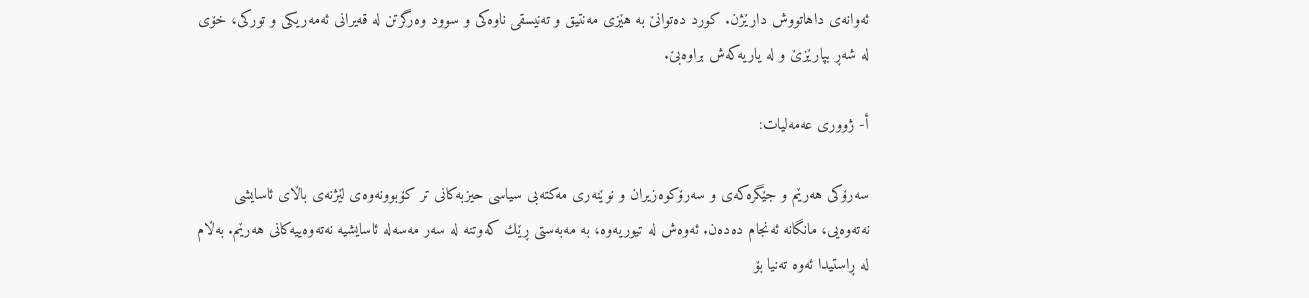ئه‌وانه‌ی داهاتووش دارێژن. كورد ده‌توانێ به‌ هێزی مه‌نتيق و ته‌نيسقی ناوه‌كی و سوود وه‌رگرتن له‌ قه‌يرانی ئه‌مه‌ريكی و توركی، خۆی له‌ شه‌ڕ بپارێزێ و له‌ ياريه‌كه‌ش براوه‌بێ.

أ- ژووری عه‌مه‌ليات:

سه‌رۆكی هه‌رێم و جێگره‌كه‌ی و سه‌رۆكو‌ه‌زيران و نوێنه‌ری مه‌كته‌بی سياسی حيزبه‌كانی تر كۆبوونه‌وه‌ی لێژنه‌ی باڵای ئاسايشی نه‌ته‌وه‌يی، مانگانه‌ ئه‌نجام ده‌ده‌ن. ئه‌وه‌ش له‌ تيوريه‌وه‌، به‌ مه‌به‌ستی ڕێك كه‌وتنه‌ له‌ سه‌ر مه‌سه‌له‌ ئاسايشیه‌ نه‌ته‌وه‌ييه‌كانی هه‌رێم‌. به‌ڵام له‌ ڕاستيدا ئه‌وه‌ ته‌نيا بۆ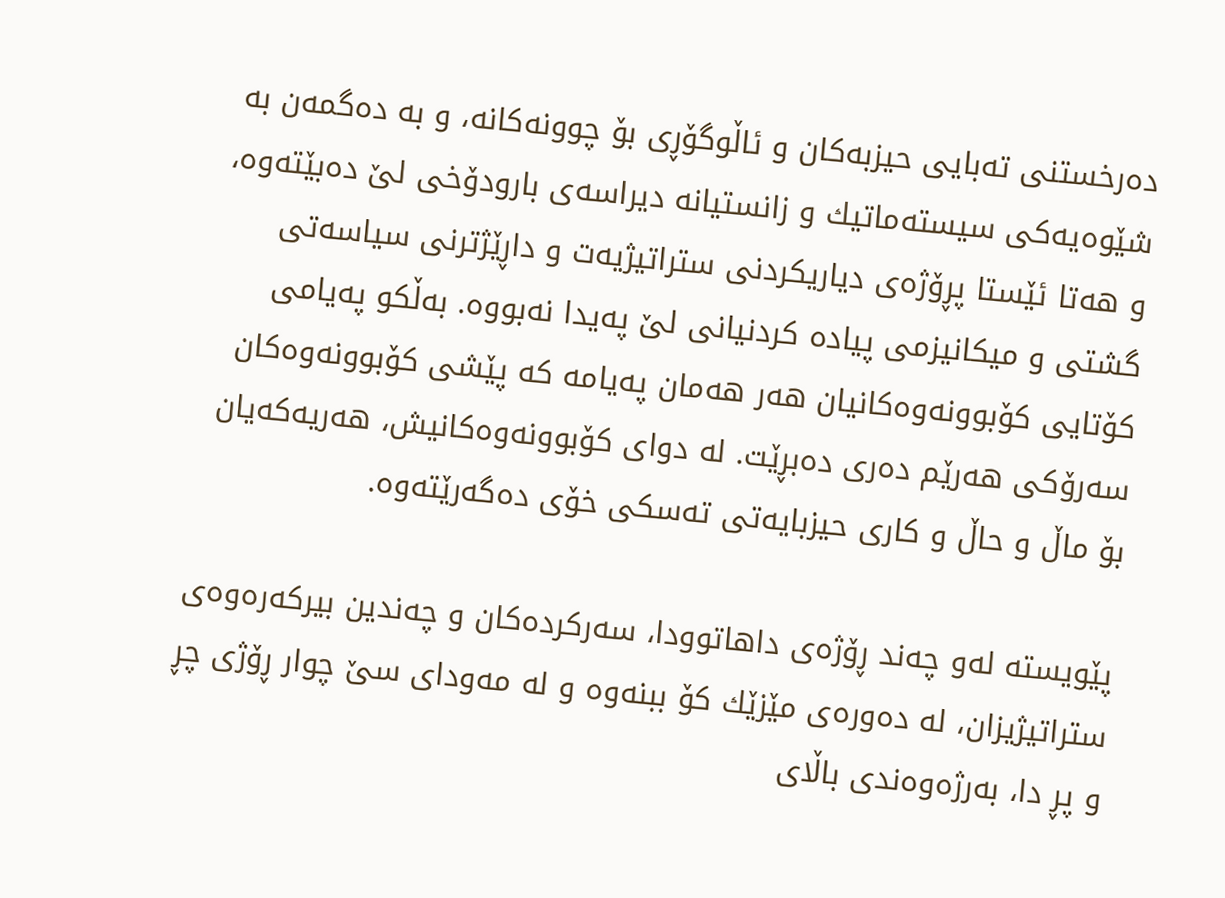ده‌رخستنی ته‌بايی حيزبه‌كان و ئاڵوگۆڕی بۆ چوونه‌كانه‌، و به‌ ده‌گمه‌ن به‌ شێوه‌‌يه‌كی سيسته‌ماتيك و زانستیانه‌ ديراسه‌ی بارودۆخی لێ ده‌بێته‌وه‌، و هه‌تا ئێستا پڕۆژه‌ی دياريكردنی ستراتيژیه‌ت و داڕێژترنی سياسه‌تی گشتی و ميكانيزمی پياده‌ كردنیانی لێ په‌يدا نه‌بووه‌. به‌ڵكو په‌يامی كۆتايی كۆبوونه‌وه‌كانيان هه‌ر هه‌مان په‌يامه‌ كه‌ پێشی كۆبوونه‌وه‌كان سه‌رۆكی هه‌رێم ده‌ری ده‌بڕێت. له‌ دوای كۆبوونه‌وه‌كانيش، هه‌ريه‌كه‌يان بۆ ماڵ و حاڵ و كاری حيزبايه‌تی ته‌سكی خۆی ده‌گه‌رێته‌وه‌.

پێويسته‌ له‌و چه‌ند ڕۆژه‌ی داهاتوودا، سه‌ركرده‌كان و چه‌ندين بيركه‌ره‌وه‌ی ستراتيژیزان، له‌ ده‌وره‌ی مێزێك كۆ ببنه‌وه‌ و له‌ مه‌ودای سێ چوار ڕۆژی چڕ و پڕ دا، به‌رژه‌وه‌ندی باڵای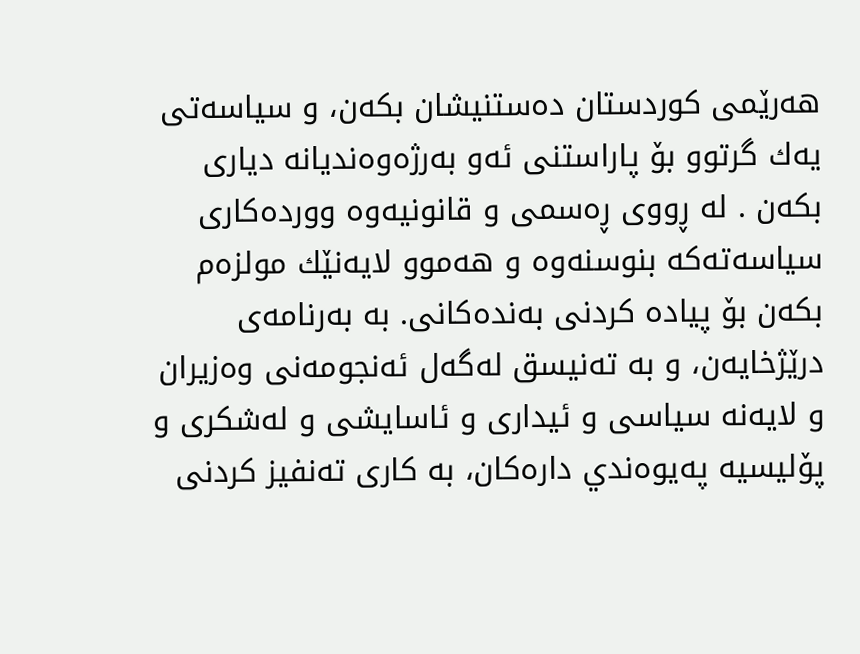هه‌رێمی كوردستان ده‌ستنيشان بكه‌ن، و سياسه‌تی يه‌ك گرتوو بۆ پاراستنی ئه‌و به‌رژه‌وه‌نديانه‌ دياری بكه‌ن . له‌ ڕووی ڕه‌سمی و قانونيه‌وه‌ وورده‌كاری سياسه‌ته‌كه‌ بنوسنه‌وه‌ و هه‌موو لايه‌نێك مولزه‌م بكه‌ن بۆ‌ پياده‌ كردنی به‌نده‌كانی‌. به‌ به‌رنامه‌ی درێژخايه‌ن‌، و به‌ ته‌نيسق له‌گه‌ل ئه‌نجومه‌نی وه‌زيران و لايه‌نه سياسی و‌ ئيداری و ئاسايشی و له‌شكری و پۆليسيه‌ په‌يوه‌ندي داره‌كان، به‌ كاری ته‌نفيز كردنی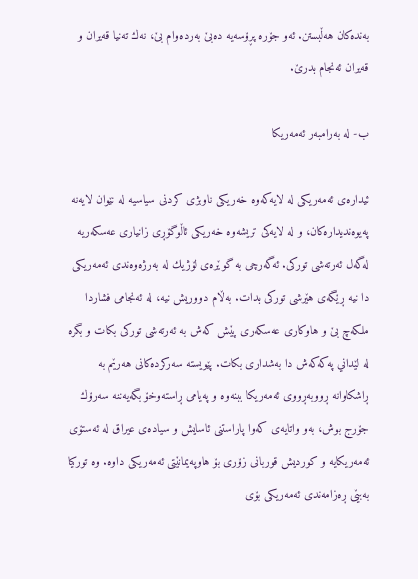به‌نده‌كان هه‌ڵبستن. ئه‌و جۆره‌ پڕۆسه‌يه‌ ده‌بێ به‌رده‌وام بێ، نه‌ك ته‌نيا قه‌يران و قه‌يران ئه‌نجام بدرێ‌.

ب- له‌ به‌رامبه‌ر ئه‌مه‌ريكا

ئيداره‌ی ئه‌مه‌ريكی له‌ لايه‌كه‌وه‌ خه‌ريكی ناوبژی كردنی سياسيه‌ له‌ نێوان لايه‌نه‌ په‌يوه‌نديداره‌كان، و له‌ لايه‌كی تريشه‌وه‌ خه‌ريكی ئاڵوگۆڕی زانياری عه‌سكه‌ريه‌ له‌گه‌ل ئه‌رته‌شی توركی. ئه‌گه‌رچی به‌ گوێره‌ی لۆژيك له‌ به‌رژه‌وه‌ندی ئه‌مه‌ريكی دا نيه‌ ڕێگه‌ی هێرشی توركی بدات. به‌ڵام دووريش نيه‌، له‌ ئه‌نجامی فشاردا ملكه‌چ بێ و هاوكاری عه‌سكه‌ری پێش كه‌ش به‌ ئه‌رته‌شی توركی بكات و بگره‌ له‌ لێداني په‌كه‌كه‌ش دا به‌شداری بكات. پێويسته‌ سه‌ركرده‌كانی هه‌رێم به‌ ڕاشكاوانه‌ ڕووبه‌ڕووی ئه‌مه‌ريكا ببنه‌وه‌ و په‌يامی ڕاسته‌وخۆ بگه‌يه‌ننه‌ سه‌رۆك جۆرج بوش، به‌و واتايه‌ی كه‌وا پاراستنی ئاسايش و سياده‌ی عيراق له‌ ئه‌ستۆی ئه‌مه‌ريكايه‌ و كورديش قوربانی زۆری بۆ هاوپه‌يمانێتی ئه‌مه‌ريكی داوه‌. وه‌ توركيا به‌بێی ڕ‌ه‌زامه‌ندی ئه‌مه‌ريكی بۆی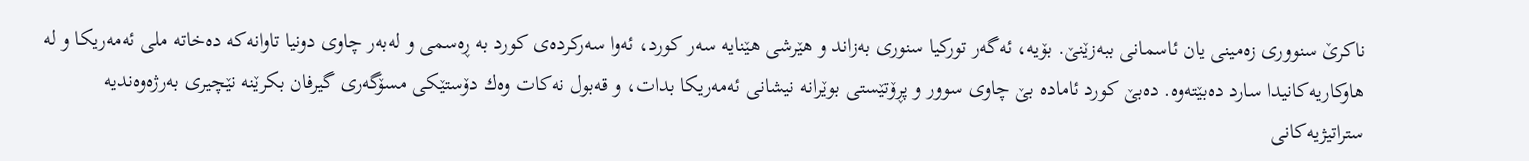ناكرێ سنووری زه‌مينی يان ئاسمانی ببه‌زێنێ. بۆيه‌، ئه‌گه‌ر توركيا سنوری به‌زاند و هێرشی هێنايه‌ سه‌ر كورد، ئه‌وا سه‌ركرده‌ی كورد به‌ ڕه‌سمی و له‌به‌ر چاوی دونيا تاوانه‌كه‌ ده‌خاته‌ ملی ئه‌مه‌ريكا و له‌ هاوكاريه‌كانيدا سارد ده‌بێته‌وه‌. ده‌بێ كورد ئاماده‌ بێ چاوی سوور و پڕۆتێستی بوێرانه نيشانی ئه‌مه‌ريكا بدات، و قه‌بول نه‌كات وه‌ك دۆستێكی مسۆگه‌ری گيرفان بكرێنه‌ نێچيری به‌رژه‌وه‌نديه‌ ستراتيژيه‌كانی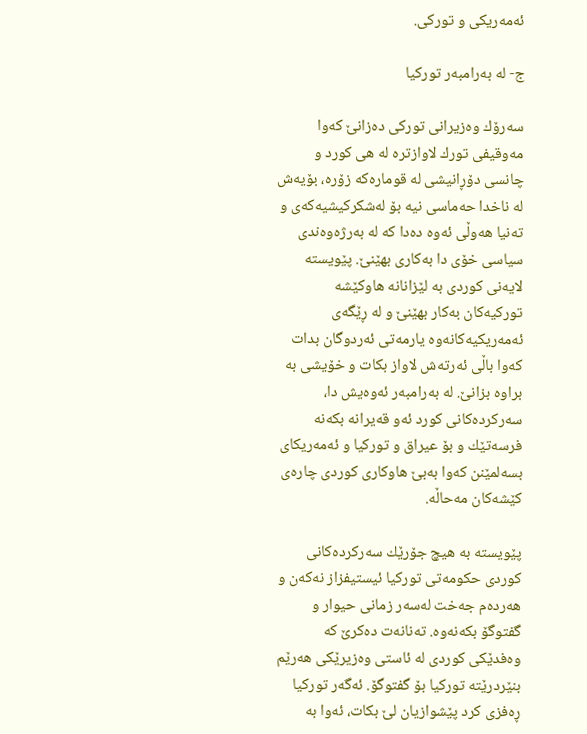ئه‌مه‌ريكی و توركی.

ج- له‌ به‌رامبه‌ر توركيا

سه‌رۆك وه‌زيرانی توركی ده‌زانێ كه‌وا مه‌وقيفی تورك لاوازتره‌ له‌ هی كورد و چانسی دۆڕانيشی له‌ قوماره‌كه‌ زۆره‌، بۆيه‌ش له‌ ناخدا حه‌ماسی نيه‌ بۆ له‌شكركيشيه‌كه‌ی و ته‌نيا هه‌وڵی ئه‌وه‌ ده‌دا كه‌ له‌ به‌رژه‌وه‌ندی سياسی خۆی دا به‌كاری بهێنێ. پێويسته‌ لايه‌نی كوردی به‌ لێزانانه‌ هاوكێشه‌ توركيه‌كان به‌كار بهێنێ و له‌ ڕێگه‌ی ئه‌مه‌ريكيه‌كانه‌وه‌ يارمه‌تی ئه‌ردوگان بدات كه‌وا باڵی ئه‌رته‌ش لاواز بكات و خۆيشی به‌ براوه‌ بزانێ. له‌ به‌رامبه‌ر ئه‌وه‌يش دا، سه‌ركرده‌كانی كورد ئه‌و قه‌يرانه‌ بكه‌نه‌ فرسه‌تێك و بۆ عيراق و توركيا و ئه‌مه‌ريكای بسه‌لمێنن كه‌وا به‌بێ هاوكاری كوردی چاره‌ی كێشه‌كان مه‌حاڵه‌.

پێويسته‌ به‌ هيچ جۆرێك سه‌ركرده‌كانی كوردی حكومه‌تی توركيا ئيستيفزاز نه‌كه‌ن و هه‌رده‌م جه‌خت له‌سه‌ر زمانی حيوار و گفتوگۆ بكه‌نه‌وه‌. ته‌نانه‌ت ده‌كرێ كه‌ وه‌فدێكی كوردی له‌ ئاستی وه‌زيرێكی هه‌رێم بنێردرێته‌ توركيا بۆ گفتوگۆ. ئه‌گه‌ر توركيا ڕه‌فزی كرد پێشوازيان لێ بكات، ئه‌وا به‌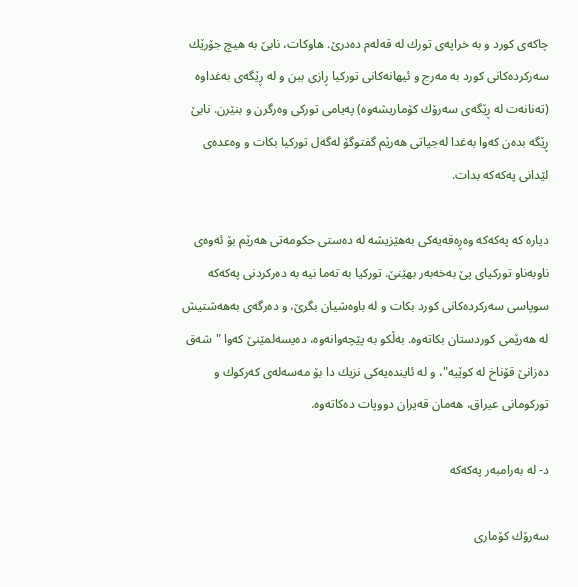چاكه‌ی كورد و به‌ خراپه‌ی تورك له ‌قه‌له‌م ده‌درێ. هاوكات، نابێ به‌ هيچ جۆرێك سه‌ركرده‌كانی كورد به‌ مه‌رج و ئيهانه‌كانی توركیا ڕازی ببن و له‌ ڕێگه‌ی به‌غداوه (ته‌نانه‌ت له‌ ڕێگه‌ی سه‌رۆك كۆماريشه‌وه‌) په‌يامی توركی وه‌رگرن و بنێرن. نابێ ڕێگه‌ بده‌ن كه‌وا به‌غدا له‌جياتی هه‌رێم گفتوگۆ له‌گه‌ل توركيا بكات و وه‌عده‌ی لێدانی په‌كه‌كه‌ بدات.

دياره‌ كه‌ په‌كه‌كه‌ وه‌ڕه‌‌قه‌يه‌كی به‌هێزيشه‌ له‌ ده‌ستی حكومه‌تی هه‌رێم بۆ ئه‌وه‌ی ناوبه‌ناو توركيای پێ به‌خه‌به‌ر بهێنێ. توركيا به‌ ته‌ما نيه‌ به‌ ده‌ركردنی په‌كه‌كه‌ سوپاسی سه‌ركرده‌كانی كورد بكات و له‌ باوه‌شيان بگرێ، و ده‌رگه‌ی به‌هه‌شتيش له‌ هه‌رێمی كوردستان بكاته‌وه‌. به‌ڵكو به‌ پێچه‌وانه‌وه، ده‌يسه‌لمێنێ كه‌وا "شه‌ق ده‌زانێ قۆناخ له‌ كوێيه‌"، و له‌ ئاينده‌يه‌كی نزيك دا بۆ مه‌سه‌له‌ی كه‌ركوك و توركومانی عيراق، هه‌مان قه‌يران دووپات ده‌كاته‌وه‌.

د- له‌ به‌رامبه‌ر په‌كه‌كه‌

سه‌رۆك كۆماری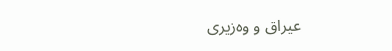عیراق و وه‌زيری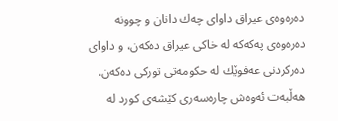ده‌ره‌وه‌ی عيراق داوای چه‌ك دانان و چوونه‌ ده‌ره‌وه‌ی په‌كه‌كه‌ له‌ خاكی عيراق ده‌كه‌ن، و داوای ده‌ركردنی عه‌فوێك له‌ حكومه‌تی توركی ده‌كه‌ن. هه‌ڵبه‌ت ئه‌وه‌ش چاره‌سه‌ری كێشه‌ی كورد له‌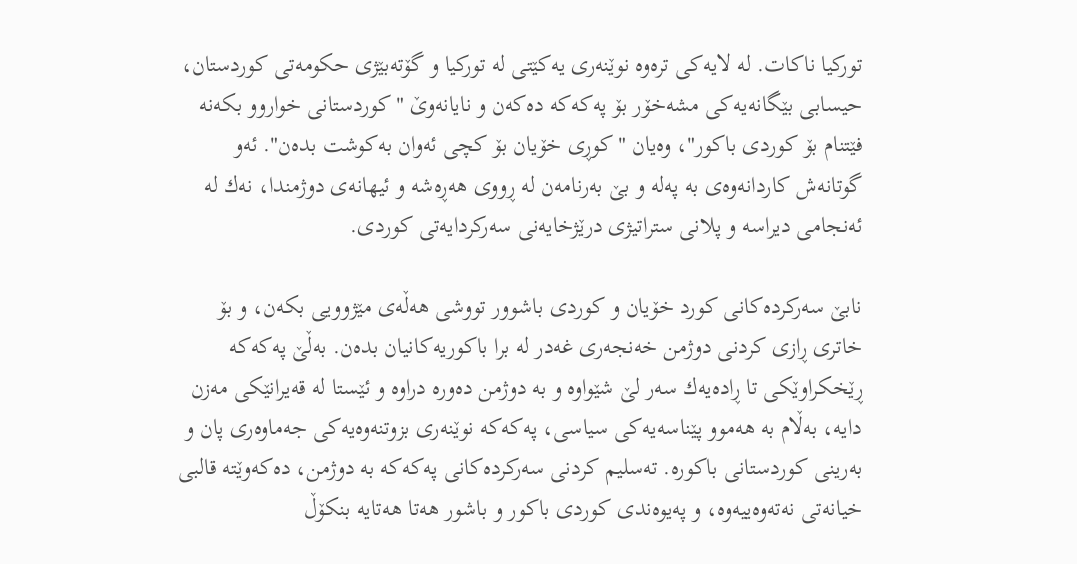توركيا ناكات. له‌ لايه‌كی تره‌وه‌ نوێنه‌ری يه‌كێتی له‌ توركيا و گۆته‌بێژی حكومه‌تی كوردستان، حيسابی بێگانه‌يه‌كی مشه‌خۆر بۆ په‌كه‌كه‌ ده‌كه‌ن و نايانه‌وێ "كوردستانی خواروو بكه‌نه‌ فێتنام بۆ كوردی باكور"، وه‌يان "كوڕی خۆيان بۆ كچی ئه‌وان به‌كوشت بده‌ن". ئه‌و گوتانه‌ش كاردانه‌وه‌ی به‌ په‌له‌ و بێ به‌رنامه‌ن له‌ ڕووی هه‌ڕه‌شه‌ و ئيهانه‌ی دوژمندا، نه‌ك له‌ ئه‌نجامی ديراسه‌ و پلانی ستراتيژی درێژخايه‌نی سه‌ركردايه‌تی كوردی.

نابێ سه‌ركرده‌كانی كورد خۆيان و كوردی باشوور تووشی هه‌ڵه‌ی مێژوويی بكه‌ن، و بۆ خاتری ڕازی كردنی دوژمن خه‌نجه‌ری غه‌در له‌ برا باكوريه‌كانيان بده‌ن. به‌ڵێ په‌كه‌كه‌ ڕێخكراوێكی تا ڕاده‌يه‌ك سه‌ر لێ شێواوه‌ و به‌ دوژمن ده‌وره‌ دراوه‌ و ئێستا له‌ قه‌يرانێكی مه‌زن دايه‌‌، به‌ڵام به‌ هه‌موو پێناسه‌يه‌كی سياسی، په‌كه‌كه‌ نوێنه‌ری بزوتنه‌وه‌يه‌كی جه‌ماوه‌ری پان و به‌رينی كوردستانی باكوره‌. ته‌سليم كردنی سه‌ركرده‌كانی په‌كه‌كه‌ به‌ دوژمن، ده‌كه‌وێته‌ قالبی خيانه‌تی نه‌ته‌وه‌يیه‌وه، و په‌يوه‌ندی كوردی باكور و باشور هه‌تا هه‌تايه‌ بنكۆڵ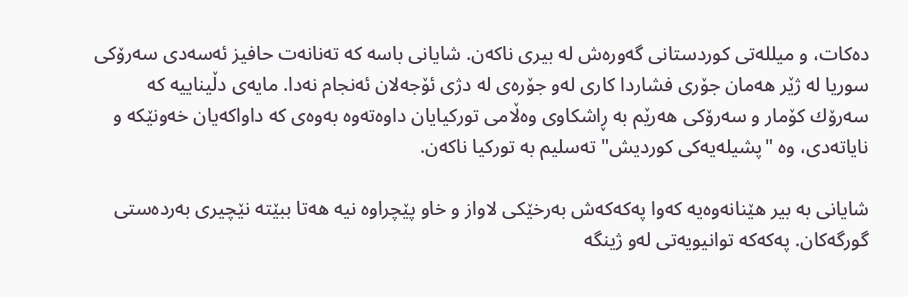ده‌كات، و ميلله‌تی كوردستانی گه‌وره‌ش له‌ بيری ناكه‌ن. شايانی باسه‌ كه‌ ته‌نانه‌ت حافيز ئه‌سه‌دی سه‌رۆكی سوريا له‌ ژێر هه‌مان جۆری‌ فشاردا كار‌ی له‌و جۆره‌ی له‌ دژی ئۆجه‌لان ئه‌نجام نه‌دا. مايه‌ی دڵيناييه‌ كه‌ سه‌رۆك كۆمار و سه‌رۆكی هه‌رێم به‌ ڕاشكاوی وه‌ڵامی توركيایان داوه‌ته‌وه‌ به‌وه‌ی كه‌ داواكه‌يان خه‌ونێكه‌ و نایاته‌دی، وه "پشيله‌يه‌كی كورديش" ته‌سليم به‌ توركيا ناكه‌ن.

شايانی به‌ بير هێنانه‌وه‌يه‌ كه‌وا په‌كه‌كه‌‌ش به‌رخێكی‌ لاواز و خاو پێچراوه‌ نيه‌ هه‌تا ببێته‌ نێچيری به‌رده‌ستی گورگه‌كان. په‌كه‌كه‌ توانيويه‌تی له‌و ژينگه‌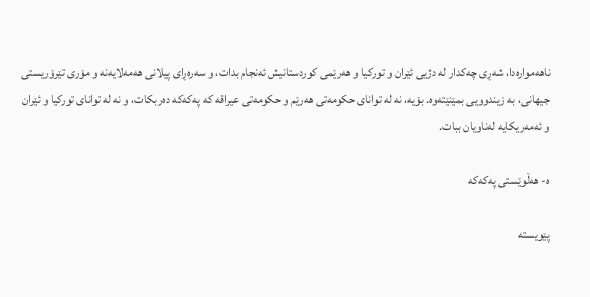ناهه‌مواره‌دا، شه‌ڕی چه‌كدار له‌ دژیی ئێران و توركيا و هه‌رێمی كوردستانيش ئه‌نجام بدات، و سه‌ره‌ڕای پيلانی هه‌مه‌لايه‌نه و مۆری تێرۆريستی جيهانی، به‌ زيندوويی بمێنێته‌وه‌. بۆيه‌، نه‌ له‌ توانای حكومه‌تی هه‌رێم و حكومه‌تی عيراقه‌ كه‌ په‌كه‌كه‌ ده‌ربكات، و نه‌ له‌ توانای توركيا و ئێران و ئه‌مه‌ريكايه‌ له‌ناويان ببات.

ه- هه‌ڵوێستی په‌كه‌كه‌

پێويسته‌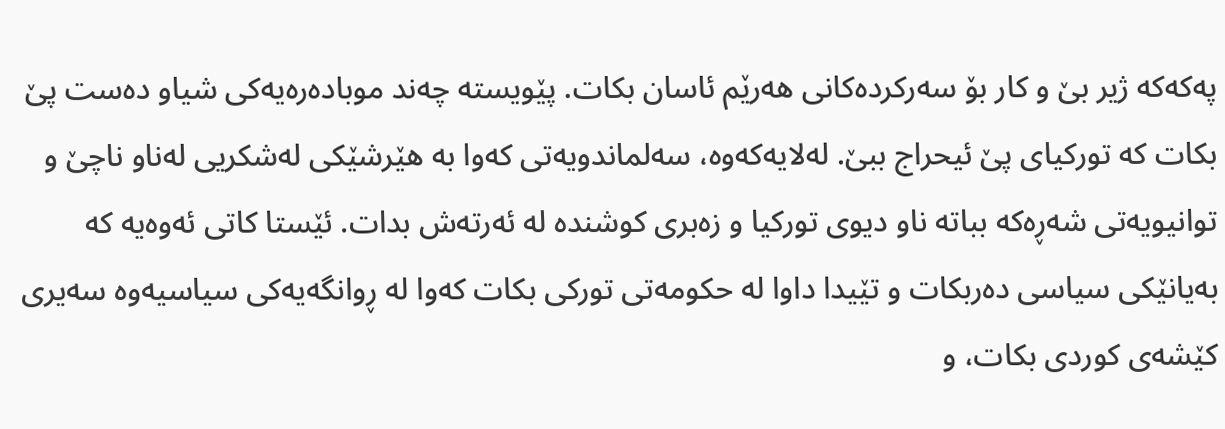په‌كه‌كه‌ ژير بێ و كار بۆ سه‌ركرده‌كانی هه‌رێم ئاسان بكات. پێويسته‌ چه‌ند موباده‌ره‌يه‌كی شياو ده‌ست پێ بكات كه‌ توركيای پێ ئيحراج ببێ. له‌لايه‌كه‌وه‌، سه‌لماندويه‌تی كه‌وا به‌ هێرشێكی له‌شكريی له‌ناو ناچێ و توانيويه‌تی شه‌ڕه‌كه بباته‌ ناو ديوی توركيا و زه‌بری كوشنده‌ له‌ ئه‌رته‌ش بدات. ئێستا كاتی ئه‌وه‌يه‌ كه‌ به‌يانێكی سياسی ده‌ربكات و تێيدا داوا له‌ حكومه‌تی توركی بكات كه‌وا له‌ ڕوانگه‌يه‌كی سياسيه‌وه‌ سه‌يری كێشه‌ی كوردی بكات، و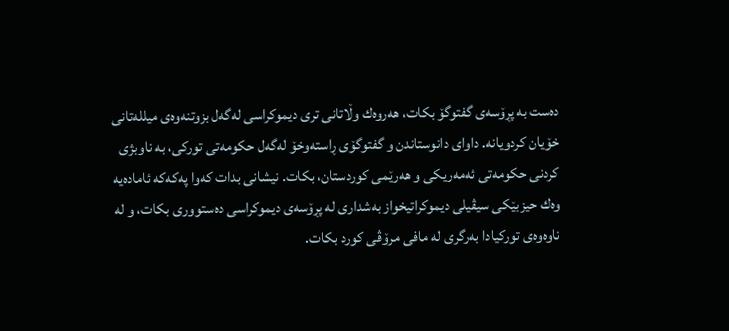ده‌ست به‌ پڕۆسه‌ی گفتوگۆ بكات، هه‌روه‌ك وڵاتانی تری ديموكراسی له‌گه‌ل بزوتنه‌وه‌ی ميلله‌تانی خۆيان كردويانه‌. داوای دانوستاندن و گفتوگۆی ڕاسته‌وخۆ له‌گه‌ل حكومه‌تی توركی، به‌ ناوبژی كردنی حكومه‌تی ئه‌مه‌ريكی و هه‌رێمی كوردستان، بكات. نيشانی بدات كه‌وا په‌كه‌كه‌ ئاماده‌يه‌ وه‌ك حيزبێكی سيڤيلی ديموكراتيخواز به‌شداری له‌ پڕۆسه‌ی ديموكراسی ده‌ستووری بكات، و له‌ ناوه‌وه‌ی توركيادا به‌رگری له‌ مافی مرۆڤی كورد بكات.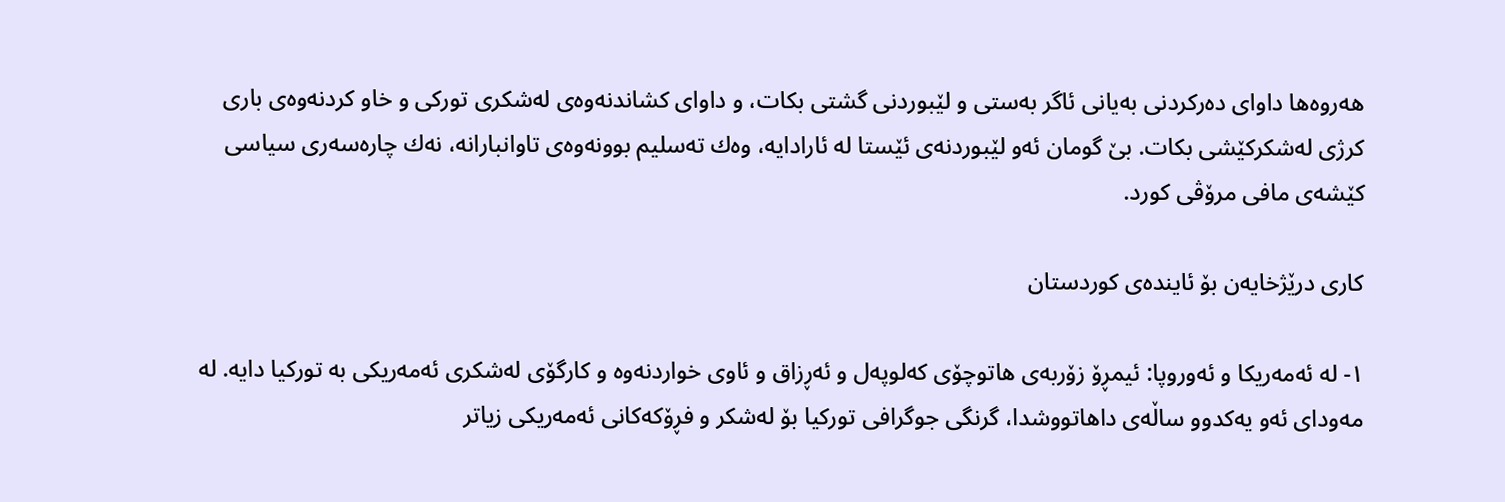هه‌روه‌ها داوای ده‌ركردنی به‌يانی ئاگر به‌ستی و لێبوردنی گشتی بكات، و داوای كشاندنه‌وه‌ی له‌شكری توركی و خاو كردنه‌وه‌ی باری كرژی له‌شكركێشی بكات. بێ گومان ئه‌و لێبوردنه‌ی ئێستا له‌ ئارادايه‌، وه‌ك ته‌سليم بوونه‌وه‌ی تاوانبارانه‌، نه‌ك چاره‌سه‌ری سياسی كێشه‌ی مافی مرۆڤی كورد.

كاری درێژخايه‌ن بۆ ئاينده‌ی كوردستان

١- له‌ ئه‌مه‌ريكا و ئه‌وروپا: ئيمڕۆ زۆربه‌ی هاتوچۆی كه‌لوپه‌ل و ئه‌ڕزاق و ئاوی خواردنه‌وه‌ و كارگۆی له‌شكری ئه‌مه‌ريكی به‌ توركيا دايه‌. له‌ مه‌ودای ئه‌و يه‌كدوو ساڵه‌ی داهاتووشدا، گرنگی جوگرافی توركيا بۆ له‌شكر و فڕۆكه‌كانی ئه‌مه‌ريكی زياتر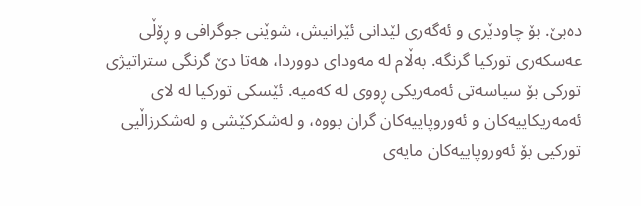ده‌بێ. بۆ چاودێری و ئه‌گه‌ری لێدانی ئێرانيش، شوێنی جوگرافی و ڕۆڵی عه‌سكه‌ری توركيا گرنگه‌. به‌ڵام له‌ مه‌ودای دووردا، هه‌تا دێ گرنگی ستراتيژی توركی بۆ سياسه‌تی ئه‌مه‌ريكی ڕووی له‌ كه‌ميه‌. ئێسكی توركيا له‌ لای ئه‌مه‌ريكاييه‌كان و ئه‌وروپاييه‌كان گران بووه‌، و له‌شكركێشی و له‌شكرزاڵيی توركيی بۆ ئه‌وروپاييه‌كان مايه‌ی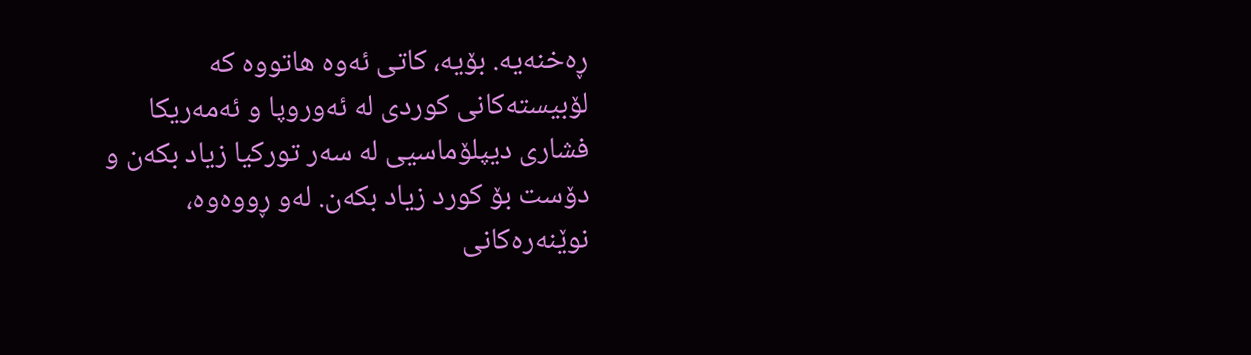ڕه‌خنه‌يه‌. بۆيه‌، كاتی ئه‌وه‌ هاتووه‌ كه‌ لۆبيسته‌كانی كوردی له‌ ئه‌وروپا و ئه‌مه‌ريكا فشاری ديپلۆماسيی له‌ سه‌ر توركيا زياد بكه‌ن و دۆست بۆ كورد زياد بكه‌ن. له‌و ڕووه‌وه‌، نوێنه‌ره‌كانی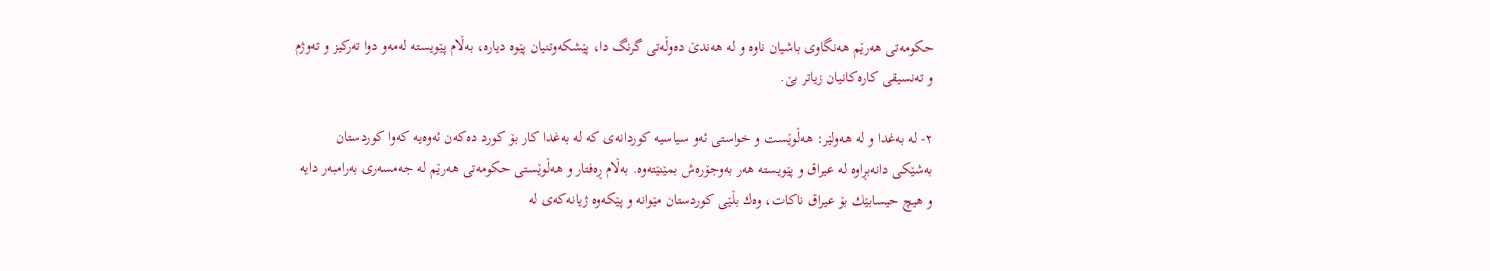حكومه‌تی هه‌رێم هه‌نگاوی باشيان ناوه‌ و له‌ هه‌ندێ ده‌وڵه‌تی گرنگ دا، پێشكه‌وتنيان پێوه‌ دياره‌، به‌ڵام پێويسته‌ له‌مه‌و دوا ته‌ركيز و ته‌وژم و ته‌نسيقی كاره‌كانيان زياتر بێ.

٢- له‌ به‌غدا و له‌ هه‌ولێر: هه‌ڵوێست و خواستی ئه‌و سياسيه‌ كوردانه‌ی كه‌ له‌ به‌غدا كار بۆ كورد ده‌كه‌ن ئه‌وه‌يه‌ كه‌وا كوردستان به‌شێكی دانه‌بڕاوه له‌ عيراق و پێويسته‌ هه‌ر به‌وجۆره‌ش بمێنێته‌وه‌. به‌ڵام ڕه‌فتار و هه‌ڵوێستی حكومه‌تی هه‌رێم له‌ جه‌مسه‌ری به‌رامبه‌ر دايه‌ و هيچ حيسابێك بۆ عيراق ناكات، وه‌ك بڵێی كوردستان مێوانه‌ و پێكه‌وه‌ ژيانه‌كه‌ی له‌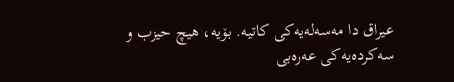عيراق دا مه‌سه‌له‌يه‌كی كاتيه‌. بۆيه‌، هيچ حيزب و سه‌كرده‌يه‌كی عه‌ره‌بی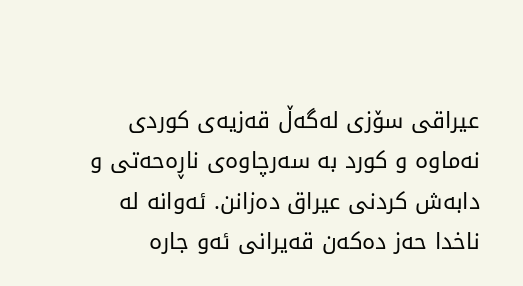عيراقی سۆزی له‌گه‌ڵ قه‌زيه‌ی كوردی نه‌ماوه‌ و كورد به‌ سه‌رچاوه‌ی ناڕه‌حه‌تی و دابه‌ش كردنی عيراق ده‌زانن. ئه‌وانه‌ له‌ ناخدا حه‌ز ده‌كه‌ن قه‌يرانی ئه‌و جاره‌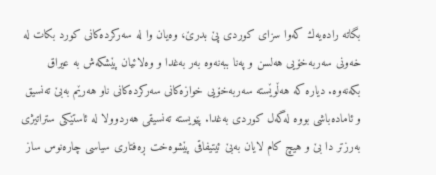بگاته‌ راده‌يه‌ك كه‌وا سزای كوردی پێ بدرێ، وه‌يان وا له‌ سه‌ركرده‌كانی كورد بكات له‌ خه‌ونی سه‌ربه‌خۆيی هه‌لسن و په‌نا ببه‌نه‌وه‌ به‌ر به‌غدا و وه‌لائيان پێشكه‌ش به‌ عيراق بكه‌نه‌وه‌. دياره‌ كه‌ هه‌ڵوێسته‌ سه‌ربه‌خۆيی خوازه‌كانی سه‌ركرده‌كانی ناو هه‌رێم به‌بێ ته‌نسيق و ئاماده‌باشی بووه‌ له‌گه‌ل كوردی به‌غدا. پێويسته‌ ته‌نسيقی هه‌ردوولا له‌ ئاستێكی ستراتيژی به‌رزتر دا بێ و هيچ كام لايان به‌بێ ئيتيفاقی پێشوه‌خت ڕه‌فتاری سياسی چاره‌نوس ساز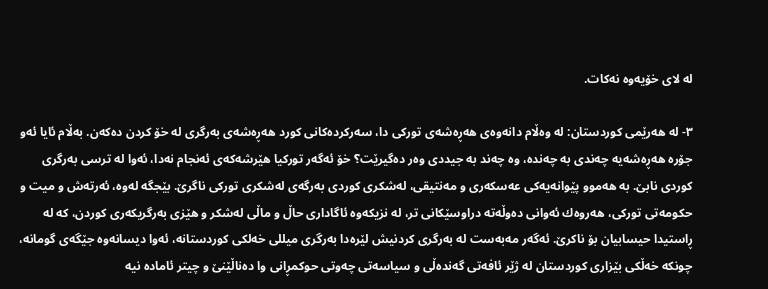له‌ لای خۆيه‌وه‌ نه‌كات.

۳- له‌ هه‌رێمی كوردستان: له‌ وه‌ڵام دانه‌وه‌ی هه‌ڕه‌شه‌ی توركی دا، سه‌ركرده‌كانی كورد هه‌ڕه‌شه‌ی به‌رگری له‌ خۆ كردن ده‌كه‌ن. به‌ڵام ئايا ئه‌و جۆره‌ هه‌ڕه‌شه‌‌يه‌ چه‌ندی به‌ چه‌نده‌، وه‌ چه‌ند به‌ جيددی وه‌ر ده‌گيرێت؟ خۆ ئه‌گه‌ر توركيا هێرشه‌كه‌ی ئه‌نجام نه‌دا، ئه‌وا له ‌ترسی به‌رگری كوردی نابێ‌. به‌ هه‌موو پێوانه‌يه‌كی عه‌سكه‌ری و مه‌نتيقی، له‌شكری كوردی به‌رگه‌ی له‌شكری توركی ناگرێ. بێجگه‌ له‌وه‌، ئه‌رته‌ش و ميت و حكومه‌تی توركی، هه‌روه‌ك ئه‌وانی ده‌وڵه‌ته‌ دراوسێكانی تر، له‌ نزيكه‌وه‌ ئاگاداری حاڵ و ماڵی له‌شكر و هێزی به‌رگريكه‌ری كوردن، كه‌ له‌ ڕاستيدا حيسابيان بۆ ناكرێ. ئه‌گه‌ر مه‌به‌ست له‌ به‌رگری كردنيش لێره‌دا به‌رگری ميللی خه‌لكی كوردستانه‌، ئه‌وا ديسانه‌وه‌ جێگه‌ی گومانه‌، چونكه‌ خه‌ڵكی بێزاری كوردستان له‌ ژێر ئافه‌تی گه‌نده‌ڵی و سياسه‌تی چه‌وتی حوكمڕانی وا ده‌ناڵێنێ و چيتر ئاماده‌ نيه‌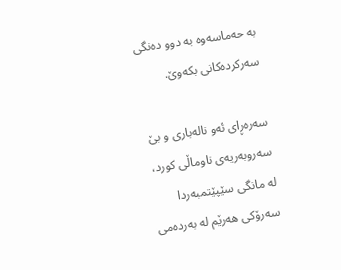به‌ حه‌ماسه‌وه‌ به‌ دوو ده‌نگی سه‌ركرده‌كانی بكه‌وێ.

سه‌ره‌ڕای ئه‌و ناله‌باری و بێ سه‌روبه‌ريه‌ی ناوماڵی كورد، له‌ مانگی سێپێتمبه‌ردا سه‌رۆكی هه‌رێم له‌ به‌رده‌می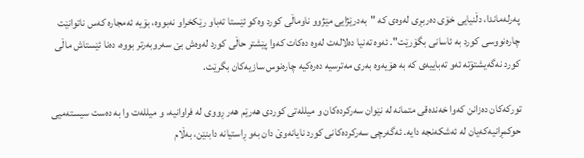په‌رله‌ماندا، دڵنيايی خۆی ده‌ربڕی له‌وه‌ی كه‌ "به‌درێژایی مێژوو ناوماڵی كورد وه‌كو ئێستا ته‌باو رێكخراو نه‌بووه‌، بۆیه‌ ئه‌مجاره‌ كه‌س ناتوانێت چاره‌نووسی كورد به‌ ئاسانی بگۆرێت‌". ئه‌وه‌ ته‌نيا ده‌لاله‌ت له‌وه‌ ده‌كات كه‌وا پێشتر حاڵی كورد له‌وه‌ش بێ سه‌روبه‌رتر بووه‌، ده‌نا ئێستاش ماڵی كورد نه‌گه‌يشتۆته‌ ئه‌و ته‌باييه‌ی كه‌ به‌ هۆيه‌وه‌ به‌ری مه‌ترسيه‌ ده‌ره‌كيه‌ چاره‌نوس سازيه‌كان بگرێت.

توركه‌كان ده‌زانن كه‌وا خه‌نده‌قی متمانه‌ له‌ نێوان سه‌ركرده‌كان و ميلله‌تی كوردی هه‌رێم هه‌ر ڕووی له‌ فراوانيه‌، و ميلله‌ت وا به‌ ده‌ست سيسته‌ميی حوكمڕانيه‌كه‌يان له‌ ئه‌شكه‌نجه‌ دايه‌. ئه‌گه‌رچی سه‌ركرده‌كانی كورد نايانه‌وێ دان به‌و ڕاستيانه‌ دابنێن، به‌ڵام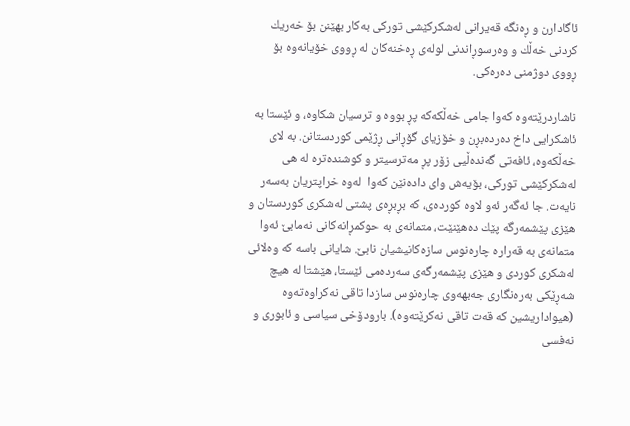ئاگادارن‌ و ڕه‌نگه‌ قه‌يرانی له‌شكركێشی توركی به‌كار بهێنن بۆ خه‌ريك كردنی خه‌ڵك و وه‌رسوڕاندنی لوله‌ی ڕه‌خنه‌كان له‌ ڕووی خۆيانه‌وه‌ بۆ ڕووی دوژمنی ده‌ره‌كی.

ناشاردرێته‌وه‌ كه‌وا جامی خه‌ڵكه‌كه‌ پڕ بووه‌ و ترسيان شكاوه،‌ و ئێستا به‌ ئاشكرايی داخ ده‌رده‌بڕن و خۆزيای گۆڕانی ڕژێمی كوردستانن. به‌ لای خه‌ڵكه‌وه‌، ئافه‌تی گه‌نده‌ڵيی زۆر پڕ مه‌ترسيتر و كوشنده‌تره‌ له‌ هی له‌شكركێشی توركی، بۆيه‌ش وای داده‌نێن كه‌وا ‌ له‌وه‌ خراپتريان به‌سه‌ر نايه‌ت. جا ئه‌گه‌ر ئه‌و لاوه‌ كورده‌ی، كه‌ بڕبڕه‌ی پشتی له‌شكری كوردستان و هێزی پێشمه‌رگه پێك ده‌هێنێت‌، متمانه‌ی به‌ حوكمڕانه‌كانی نه‌مابێ ئه‌وا متمانه‌ی به‌ قه‌راره‌ چاره‌نوس سازه‌كانيشيان نابێ. شايانی باسه‌ كه وه‌لائی‌ له‌شكری كوردی و هێزی پێشمه‌رگه‌ی سه‌رده‌می ئێستا، هێشتا له‌ هيچ شه‌ڕێكی به‌ره‌نگاری جه‌بهه‌وی چاره‌نوس سازدا تاقی نه‌كراوه‌ته‌وه (هيواداريشين كه‌ قه‌ت تاقی نه‌كرێته‌وه‌). بارودۆخی سياسی و ئابوری و نه‌فسی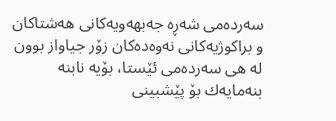سه‌رده‌می شه‌ڕه‌ جه‌بهه‌ويه‌كانی هه‌شتاكان و براكوژيه‌كانی نه‌وه‌ده‌كان زۆر‌ جياواز بوون له‌ هی سه‌رده‌می ئێستا، بۆيه‌ نابنه‌ بنه‌مايه‌ك بۆ پێشبينی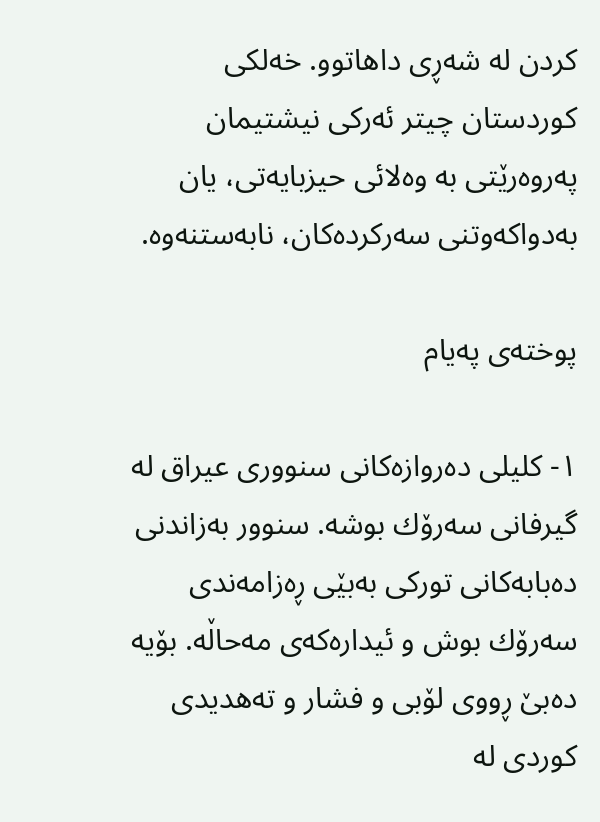كردن له‌ شه‌ڕی داهاتوو. خه‌لكی كوردستان چيتر ئه‌ركی نيشتيمان په‌روه‌رێتی به‌ وه‌لائی حيزبايه‌تی، يان به‌‌دواكه‌وتنی سه‌ركرده‌كان، نابه‌ستنه‌وه‌.

پوخته‌ی په‌يام

١- كليلی ده‌روازه‌كانی سنووری عيراق له‌ گيرفانی سه‌رۆك بوشه‌. سنوور به‌زاندنی ده‌بابه‌كانی توركی به‌بێی ڕه‌زامه‌ندی سه‌رۆك بوش و ئيداره‌كه‌ی مه‌حاڵه‌. بۆيه‌ ده‌بێ ڕووی لۆبی و فشار و ته‌هديدی كوردی له‌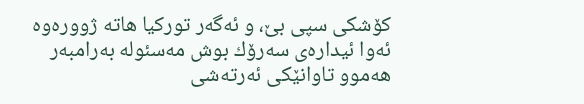كۆشكی سپی بێ، و ئه‌گه‌ر توركيا هاته‌ ژووره‌وه‌ ئه‌وا ئيداره‌ی سه‌رۆك بوش مه‌سئوله‌ به‌رامبه‌ر هه‌موو تاوانێكی ئه‌رته‌شی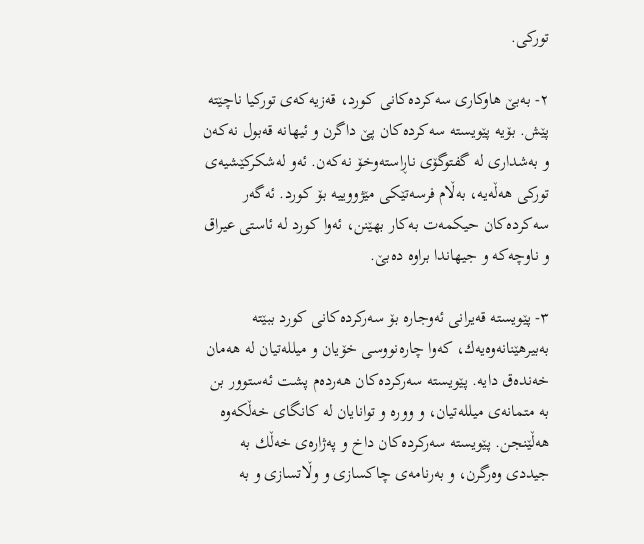توركی.

٢- به‌بێ هاوكاری سه‌كرده‌كانی كورد، قه‌زيه‌كه‌ی توركيا ناچێته‌ پێش. بۆيه‌ پێويسته‌ سه‌كرده‌كان پێ داگرن و ئيهانه‌ قه‌بول نه‌كه‌ن و به‌شداری له‌ گفتوگۆی ناڕاسته‌وخۆ نه‌كه‌ن. ئه‌و له‌شكركێشيه‌ی توركی هه‌ڵه‌يه‌، به‌ڵام‌ فرسه‌تێكی مێژووييه‌ بۆ كورد. ئه‌گه‌ر سه‌كرده‌كان حيكمه‌ت به‌كار بهێنن، ئه‌وا كورد له‌ ئاستی عيراق و ناوچه‌كه‌ و جيهاندا براوه‌ ده‌بێ.

۳- پێويسته‌ قه‌يرانی ئه‌وجاره بۆ سه‌ركرده‌كانی كورد ببێته‌ به‌بيرهێنانه‌وه‌يه‌ك، كه‌وا چاره‌نووسی خۆيان و ميلله‌تیان له‌ هه‌مان خه‌نده‌ق دايه‌. پێويسته‌ سه‌ر‌كرده‌كان هه‌رده‌م پشت ئه‌ستوور بن به‌ متمانه‌ی ميلله‌تيان، و ووره‌ و توانايان له‌ كانگای خه‌ڵكه‌وه‌ هه‌ڵێنجن. پێويسته‌ سه‌ركرده‌كان داخ و په‌ژاره‌ی خه‌ڵك به‌ جيددی وه‌رگرن، و به‌رنامه‌ی چاكسازی و وڵاتسازی و به‌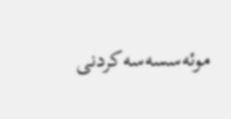موئه‌سسه‌سه‌كردنی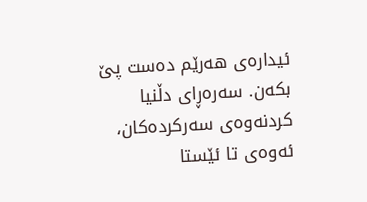ئيداره‌ی هه‌رێم ده‌ست پێ بكه‌ن. سه‌ره‌ڕای دڵنيا كردنه‌وه‌ی سه‌ركرده‌كان، ئه‌وه‌ی تا ئێستا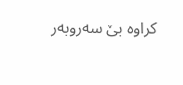كراوه‌ بێ سه‌روبه‌ر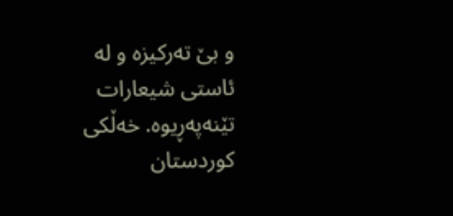و بێ ته‌ركيزه‌ و له‌ ئاستی شيعارات تێنه‌په‌ڕيوه‌. خه‌ڵكی كوردستان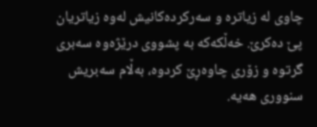چاوی له‌ زياتره‌ و سه‌ركرده‌كانيش له‌وه‌ زياتريان پێ ده‌كرێ. خه‌ڵكه‌كه‌ به‌ پشووی درێژه‌وه‌ سه‌بری گرتوه‌ و زۆری چاوه‌ڕێ كردوه‌، به‌ڵام سه‌بريش سنووری هه‌يه‌.